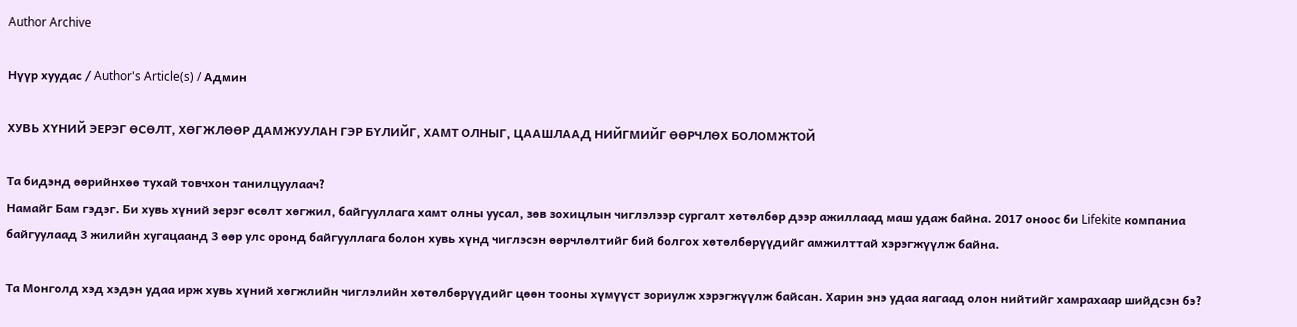Author Archive

Нүүр хуудас / Author's Article(s) / Админ

ХУВЬ ХҮНИЙ ЭЕРЭГ ӨСӨЛТ, ХӨГЖЛӨӨР ДАМЖУУЛАН ГЭР БҮЛИЙГ, ХАМТ ОЛНЫГ, ЦААШЛААД НИЙГМИЙГ ӨӨРЧЛӨХ БОЛОМЖТОЙ

Та бидэнд өөрийнхөө тухай товчхон танилцуулаач?
Намайг Бам гэдэг. Би хувь хүний эерэг өсөлт хөгжил, байгууллага хамт олны уусал, зөв зохицлын чиглэлээр сургалт хөтөлбөр дээр ажиллаад маш удаж байна. 2017 оноос би Lifekite компаниа байгуулаад 3 жилийн хугацаанд 3 өөр улс оронд байгууллага болон хувь хүнд чиглэсэн өөрчлөлтийг бий болгох хөтөлбөрүүдийг амжилттай хэрэгжүүлж байна.

Та Монголд хэд хэдэн удаа ирж хувь хүний хөгжлийн чиглэлийн хөтөлбөрүүдийг цөөн тооны хүмүүст зориулж хэрэгжүүлж байсан. Харин энэ удаа яагаад олон нийтийг хамрахаар шийдсэн бэ?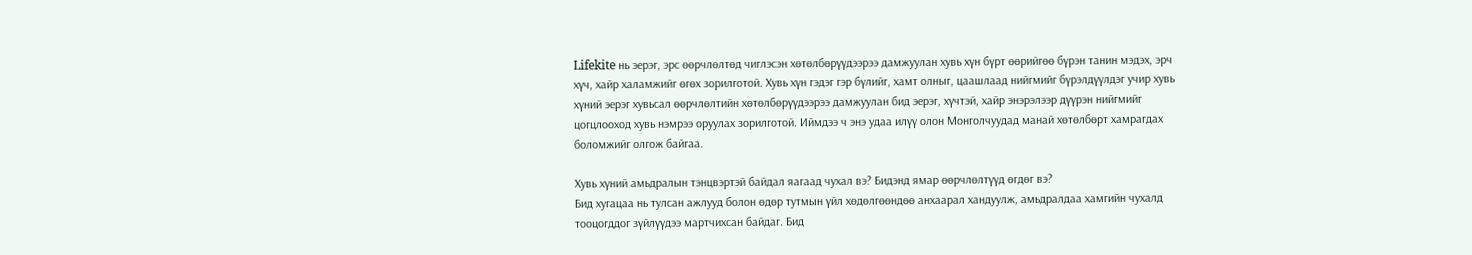Lifekite нь эерэг, эрс өөрчлөлтөд чиглэсэн хөтөлбөрүүдээрээ дамжуулан хувь хүн бүрт өөрийгөө бүрэн танин мэдэх, эрч хүч, хайр халамжийг өгөх зорилготой. Хувь хүн гэдэг гэр бүлийг, хамт олныг, цаашлаад нийгмийг бүрэлдүүлдэг учир хувь хүний эерэг хувьсал өөрчлөлтийн хөтөлбөрүүдээрээ дамжуулан бид эерэг, хүчтэй, хайр энэрэлээр дүүрэн нийгмийг цогцлооход хувь нэмрээ оруулах зорилготой. Иймдээ ч энэ удаа илүү олон Монголчуудад манай хөтөлбөрт хамрагдах боломжийг олгож байгаа.

Хувь хүний амьдралын тэнцвэртэй байдал яагаад чухал вэ? Бидэнд ямар өөрчлөлтүүд өгдөг вэ?
Бид хугацаа нь тулсан ажлууд болон өдөр тутмын үйл хөдөлгөөндөө анхаарал хандуулж, амьдралдаа хамгийн чухалд тооцогддог зүйлүүдээ мартчихсан байдаг. Бид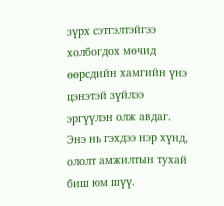зүрх сэтгэлтэйгээ холбогдох мөчид өөрсдийн хамгийн үнэ цэнэтэй зүйлээ эргүүлэн олж авдаг. Энэ нь гэхдээ нэр хүнд, ололт амжилтын тухай биш юм шүү.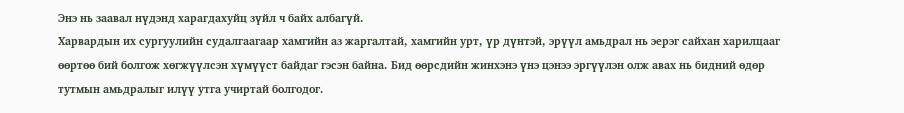Энэ нь заавал нүдэнд харагдахуйц зүйл ч байх албагүй.
Харвардын их сургуулийн судалгаагаар хамгийн аз жаргалтай, хамгийн урт, үр дүнтэй, эрүүл амьдрал нь эерэг сайхан харилцааг өөртөө бий болгож хөгжүүлсэн хүмүүст байдаг гэсэн байна. Бид өөрсдийн жинхэнэ үнэ цэнээ эргүүлэн олж авах нь бидний өдөр тутмын амьдралыг илүү утга учиртай болгодог.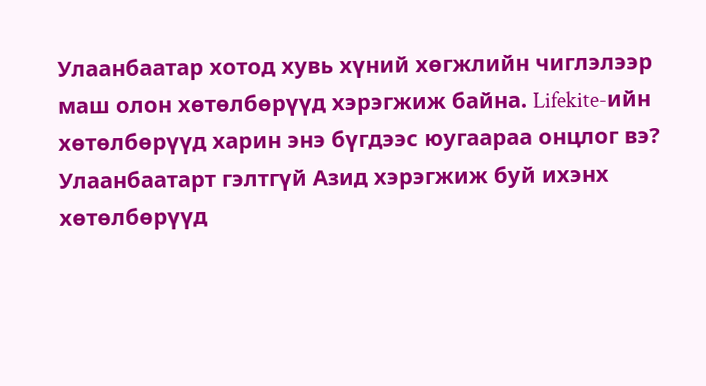Улаанбаатар хотод хувь хүний хөгжлийн чиглэлээр маш олон хөтөлбөрүүд хэрэгжиж байна. Lifekite-ийн хөтөлбөрүүд харин энэ бүгдээс юугаараа онцлог вэ?
Улаанбаатарт гэлтгүй Азид хэрэгжиж буй ихэнх хөтөлбөрүүд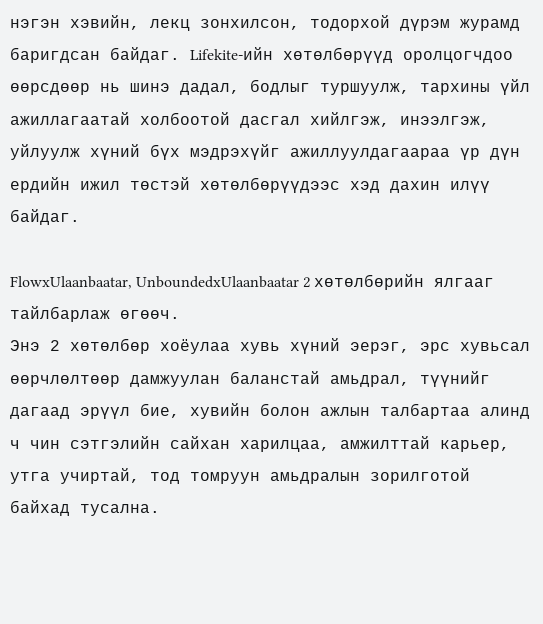нэгэн хэвийн, лекц зонхилсон, тодорхой дүрэм журамд баригдсан байдаг. Lifekite-ийн хөтөлбөрүүд оролцогчдоо өөрсдөөр нь шинэ дадал, бодлыг туршуулж, тархины үйл ажиллагаатай холбоотой дасгал хийлгэж, инээлгэж, уйлуулж хүний бүх мэдрэхүйг ажиллуулдагаараа үр дүн ердийн ижил төстэй хөтөлбөрүүдээс хэд дахин илүү байдаг.

FlowxUlaanbaatar, UnboundedxUlaanbaatar 2 хөтөлбөрийн ялгааг тайлбарлаж өгөөч.
Энэ 2 хөтөлбөр хоёулаа хувь хүний эерэг, эрс хувьсал өөрчлөлтөөр дамжуулан баланстай амьдрал, түүнийг дагаад эрүүл бие, хувийн болон ажлын талбартаа алинд ч чин сэтгэлийн сайхан харилцаа, амжилттай карьер, утга учиртай, тод томруун амьдралын зорилготой байхад тусална.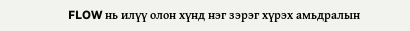FLOW нь илүү олон хүнд нэг зэрэг хүрэх амьдралын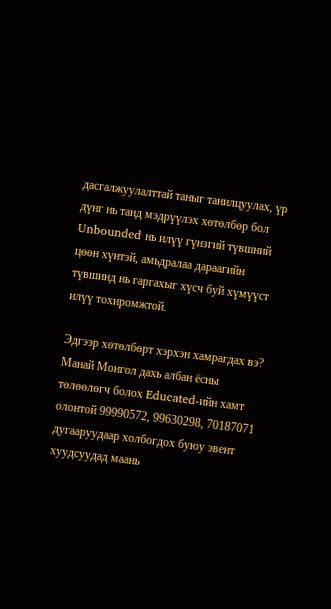дасгалжуулалттай таныг танилцуулах, үр дүнг нь танд мэдрүүлэх хөтөлбөр бол Unbounded нь илүү гүнзгий түвшний цөөн хүнтэй, амьдралаа дараагийн түвшинд нь гаргахыг хүсч буй хүмүүст илүү тохиромжтой.

Эдгээр хөтөлбөрт хэрхэн хамрагдах вэ?
Манай Монгол дахь албан ёсны төлөөлөгч болох Educated-ийн хамт олонтой 99990572, 99630298, 70187071 дугааруудаар холбогдох буюу эвент хуудсуудад маань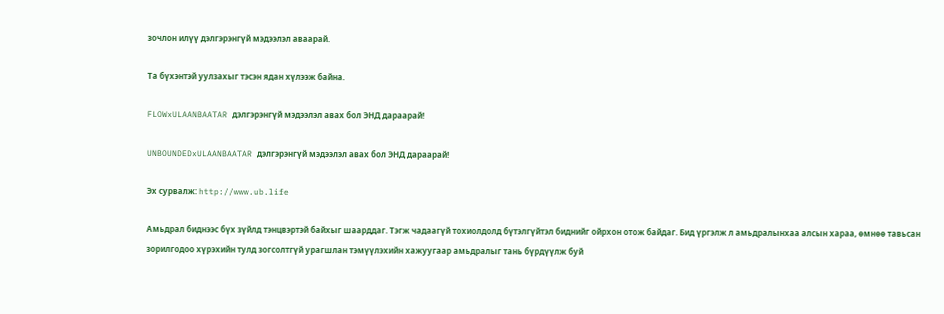зочлон илүү дэлгэрэнгүй мэдээлэл аваарай.

Та бүхэнтэй уулзахыг тэсэн ядан хүлээж байна.

FLOWxULAANBAATAR дэлгэрэнгүй мэдээлэл авах бол ЭНД дараарай!

UNBOUNDEDxULAANBAATAR дэлгэрэнгүй мэдээлэл авах бол ЭНД дараарай!

Эх сурвалж: http://www.ub.life

Амьдрал биднээс бүх зүйлд тэнцвэртэй байхыг шаарддаг. Тэгж чадаагүй тохиолдолд бүтэлгүйтэл биднийг ойрхон отож байдаг. Бид үргэлж л амьдралынхаа алсын хараа, өмнөө тавьсан зорилгодоо хүрэхийн тулд зогсолтгүй урагшлан тэмүүлэхийн хажуугаар амьдралыг тань бүрдүүлж буй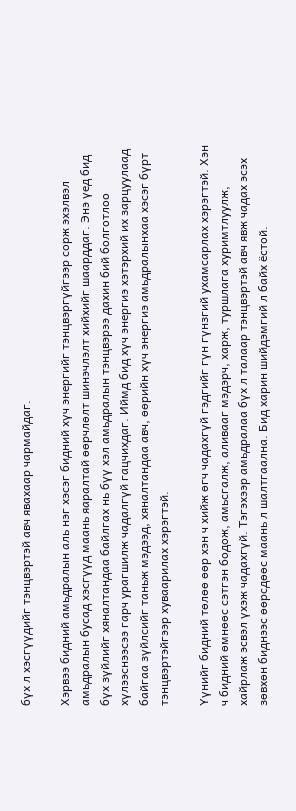бүх л хэсгүүдийг тэнцвэртэй авч явахаар чармайдаг.

Хэрвээ бидний амьдралын аль нэг хэсэг бидний хүч энергийг тэнцвэргүйгээр сорж эхэлвэл амьдралын бусад хэсгүүд маань яаралтай өөрчлөлт шинэчлэлт хийхийг шаарддаг. Энэ үед бид бүх зүйлийг хяналтандаа байлгах нь бүү хэл амьдралын тэнцвэрээ дахин бий болготлоо хүлээснээсээ гарч урагшилж чадалгүй гацчихдаг. Иймд бид хүч энергиэ хэтэрхий их зарцуулаад байгаа зүйлсийг таньж мэдээд, хяналтандаа авч, өөрийн хүч энергиэ амьдралынхаа хэсэг бүрт тэнцвэртэйгээр хуваарилах хэрэгтэй.

Үүнийг бидний төлөө өөр хэн ч хийж өгч чадахгүй гэдгийг гүн гүнзгий ухамсарлах хэрэгтэй. Хэн ч бидний өмнөөс сэтгэн бодож, амьсгалж, аливааг мэдэрч, харж, туршлага хуримтлуулж, хайрлаж эсвэл үхэж чадахгүй. Тэгэхээр амьдралаа бүх л талаар тэнцвэртэй авч явж чадах эсэх зөвхөн биднээс өөрсдөөс маань л шалтгаална. Бид харин шийдэмгий л байх ёстой.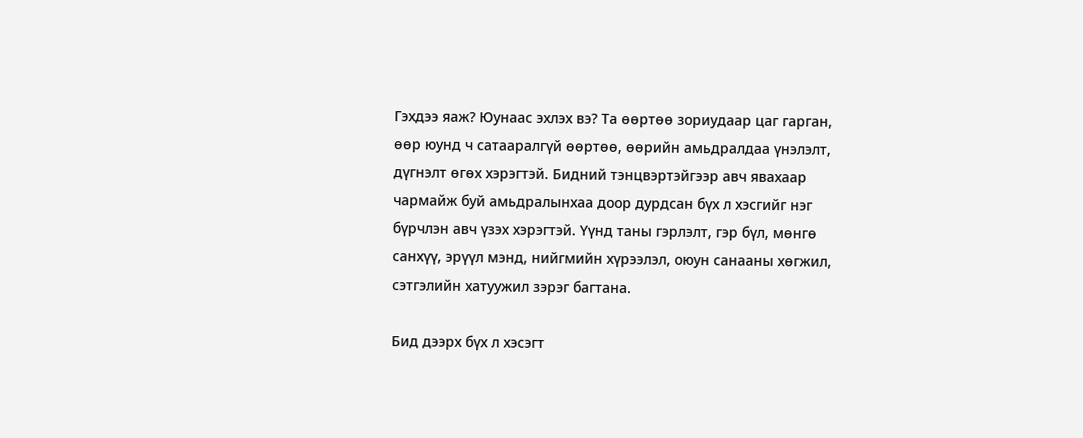Гэхдээ яаж? Юунаас эхлэх вэ? Та өөртөө зориудаар цаг гарган, өөр юунд ч сатааралгүй өөртөө, өөрийн амьдралдаа үнэлэлт, дүгнэлт өгөх хэрэгтэй. Бидний тэнцвэртэйгээр авч явахаар чармайж буй амьдралынхаа доор дурдсан бүх л хэсгийг нэг бүрчлэн авч үзэх хэрэгтэй. Үүнд таны гэрлэлт, гэр бүл, мөнгө санхүү, эрүүл мэнд, нийгмийн хүрээлэл, оюун санааны хөгжил, сэтгэлийн хатуужил зэрэг багтана.

Бид дээрх бүх л хэсэгт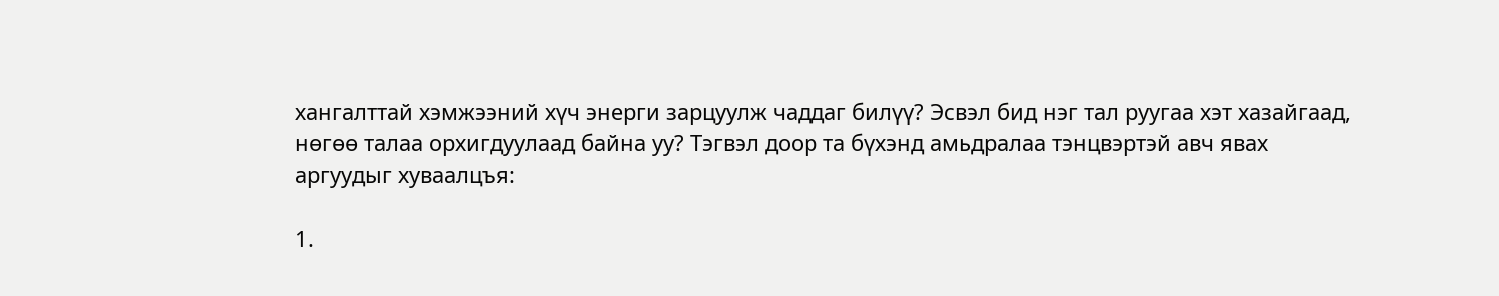хангалттай хэмжээний хүч энерги зарцуулж чаддаг билүү? Эсвэл бид нэг тал руугаа хэт хазайгаад, нөгөө талаа орхигдуулаад байна уу? Тэгвэл доор та бүхэнд амьдралаа тэнцвэртэй авч явах аргуудыг хуваалцъя:

1.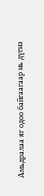Амьдралаа яг одоо байгаагаар нь дүгнэ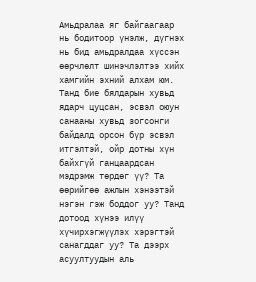Амьдралаа яг байгаагаар нь бодитоор үнэлж, дүгнэх нь бид амьдралдаа хүссэн өөрчлөлт шинэчлэлтээ хийх хамгийн эхний алхам юм. Танд бие бялдарын хувьд ядарч цуцсан, эсвэл оюун санааны хувьд зогсонги байдалд орсон бүр эсвэл итгэлтэй, ойр дотны хүн байхгүй ганцаардсан мэдрэмж төрдөг үү? Та өөрийгөө ажлын хэнээтэй нэгэн гэж боддог уу? Танд дотоод хүнээ илүү хүчирхэгжүүлэх хэрэгтэй санагддаг уу? Та дээрх асуултуудын аль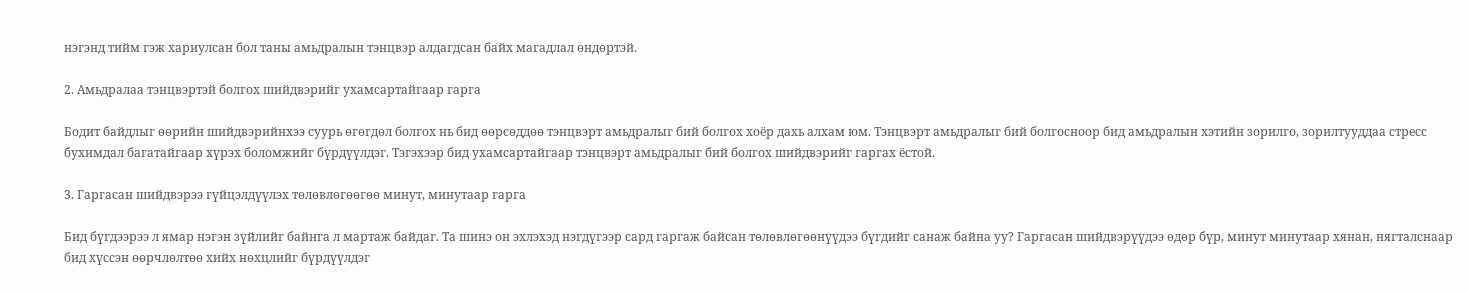нэгэнд тийм гэж хариулсан бол таны амьдралын тэнцвэр алдагдсан байх магадлал өндөртэй.

2. Амьдралаа тэнцвэртэй болгох шийдвэрийг ухамсартайгаар гарга

Бодит байдлыг өөрийн шийдвэрийнхээ суурь өгөгдөл болгох нь бид өөрсөддөө тэнцвэрт амьдралыг бий болгох хоёр дахь алхам юм. Тэнцвэрт амьдралыг бий болгосноор бид амьдралын хэтийн зорилго, зорилтууддаа стресс бухимдал багатайгаар хүрэх боломжийг бүрдүүлдэг. Тэгэхээр бид ухамсартайгаар тэнцвэрт амьдралыг бий болгох шийдвэрийг гаргах ёстой.

3. Гаргасан шийдвэрээ гүйцэлдүүлэх төлөвлөгөөгөө минут, минутаар гарга

Бид бүгдээрээ л ямар нэгэн зүйлийг байнга л мартаж байдаг. Та шинэ он эхлэхэд нэгдүгээр сард гаргаж байсан төлөвлөгөөнүүдээ бүгдийг санаж байна уу? Гаргасан шийдвэрүүдээ өдөр бүр, минут минутаар хянан, нягталснаар бид хүссэн өөрчлөлтөө хийх нөхцлийг бүрдүүлдэг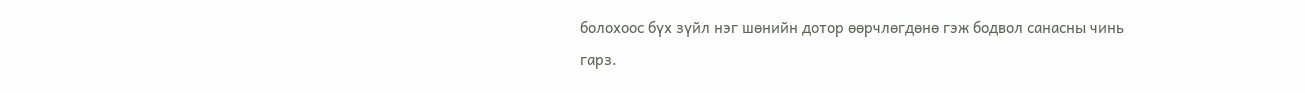болохоос бүх зүйл нэг шөнийн дотор өөрчлөгдөнө гэж бодвол санасны чинь гарз.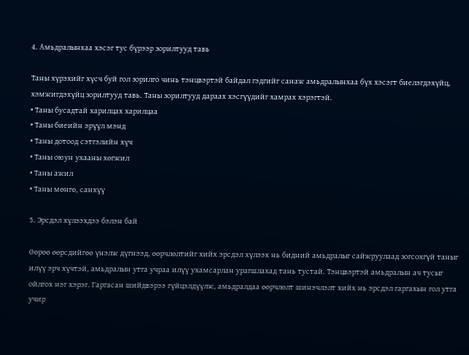4. Амьдралынхаа хэсэг тус бүрээр зорилтууд тавь

Таны хүрэхийг хүсч буй гол зорилго чинь тэнцвэртэй байдал гэдгийг санаж амьдралынхаа бүх хэсэгт биелэгдэхүйц, хэмжигдэхүйц зорилтууд тавь. Таны зорилтууд дараах хэсгүүдийг хамрах хэрэгтэй.
• Таны бусадтай харилцах харилцаа
• Таны биеийн эрүүл мэнд
• Таны дотоод сэтгэлийн хүч
• Таны оюун ухааны хөгжил
• Таны ажил
• Таны мөнгө, санхүү

5. Эрсдэл хүлээхдээ бэлэн бай

Өөрөө өөрсдийгөө үнэлж дүгнээд, өөрчлөлтийг хийх эрсдэл хүлээх нь бидний амьдралыг сайжруулаад зогсохгүй таныг илүү эрч хүчтэй, амьдралын утга учраа илүү ухамсарлан урагшлахад тань тустай. Тэнцвэртэй амьдралын ач тусыг ойлгох нэг хэрэг. Гаргасан шийдвэрээ гүйцэлдүүлж, амьдралдаа өөрчлөлт шинэчлэлт хийх нь эрсдэл гаргахын гол утга учир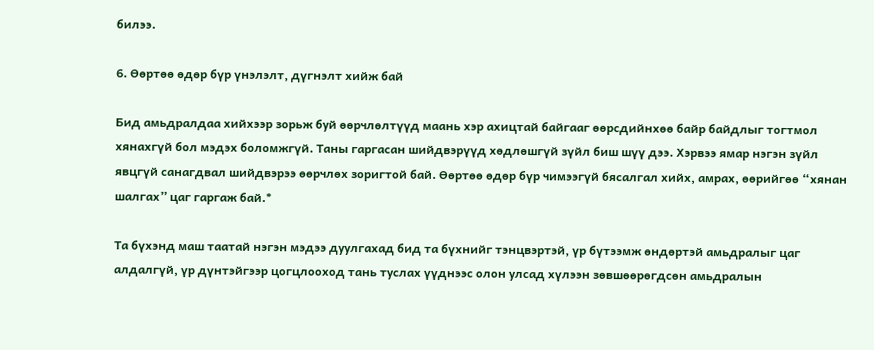билээ.

6. Өөртөө өдөр бүр үнэлэлт, дүгнэлт хийж бай

Бид амьдралдаа хийхээр зорьж буй өөрчлөлтүүд маань хэр ахицтай байгааг өөрсдийнхөө байр байдлыг тогтмол хянахгүй бол мэдэх боломжгүй. Таны гаргасан шийдвэрүүд хөдлөшгүй зүйл биш шүү дээ. Хэрвээ ямар нэгэн зүйл явцгүй санагдвал шийдвэрээ өөрчлөх зоригтой бай. Өөртөө өдөр бүр чимээгүй бясалгал хийх, амрах, өөрийгөө “хянан шалгах” цаг гаргаж бай.*

Та бүхэнд маш таатай нэгэн мэдээ дуулгахад бид та бүхнийг тэнцвэртэй, үр бүтээмж өндөртэй амьдралыг цаг алдалгүй, үр дүнтэйгээр цогцлооход тань туслах үүднээс олон улсад хүлээн зөвшөөрөгдсөн амьдралын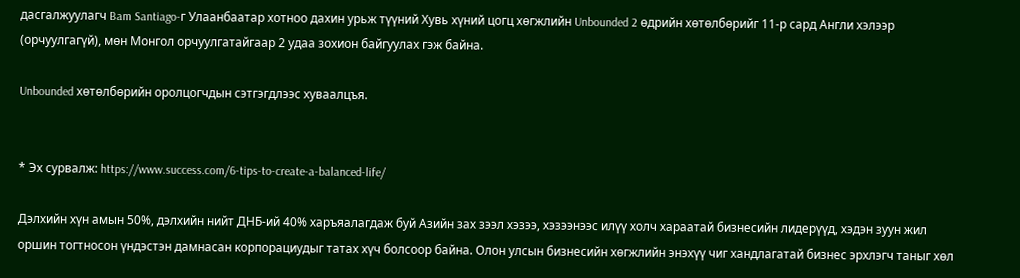дасгалжуулагч Bam Santiago-г Улаанбаатар хотноо дахин урьж түүний Хувь хүний цогц хөгжлийн Unbounded 2 өдрийн хөтөлбөрийг 11-р сард Англи хэлээр (орчуулгагүй), мөн Монгол орчуулгатайгаар 2 удаа зохион байгуулах гэж байна.

Unbounded хөтөлбөрийн оролцогчдын сэтгэгдлээс хуваалцъя.


* Эх сурвалж: https://www.success.com/6-tips-to-create-a-balanced-life/

Дэлхийн хүн амын 50%, дэлхийн нийт ДНБ-ий 40% харъяалагдаж буй Азийн зах зээл хэзээ, хэзээнээс илүү холч хараатай бизнесийн лидерүүд, хэдэн зуун жил оршин тогтносон үндэстэн дамнасан корпорациудыг татах хүч болсоор байна. Олон улсын бизнесийн хөгжлийн энэхүү чиг хандлагатай бизнес эрхлэгч таныг хөл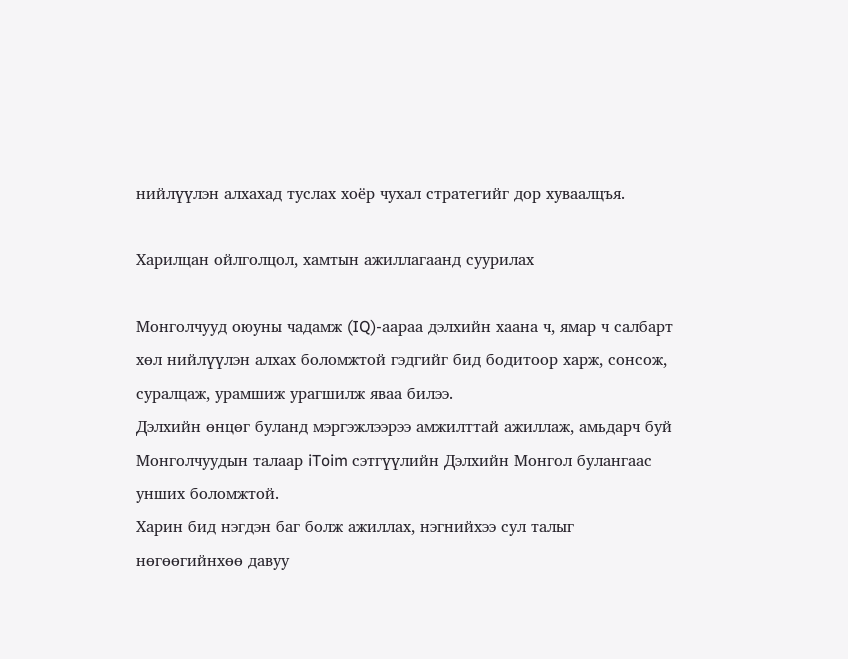нийлүүлэн алхахад туслах хоёр чухал стратегийг дор хуваалцъя.

Харилцан ойлголцол, хамтын ажиллагаанд суурилах

Монголчууд оюуны чадамж (IQ)-аараа дэлхийн хаана ч, ямар ч салбарт хөл нийлүүлэн алхах боломжтой гэдгийг бид бодитоор харж, сонсож, суралцаж, урамшиж урагшилж яваа билээ.
Дэлхийн өнцөг буланд мэргэжлээрээ амжилттай ажиллаж, амьдарч буй Монголчуудын талаар iToim сэтгүүлийн Дэлхийн Монгол булангаас унших боломжтой.
Харин бид нэгдэн баг болж ажиллах, нэгнийхээ сул талыг нөгөөгийнхөө давуу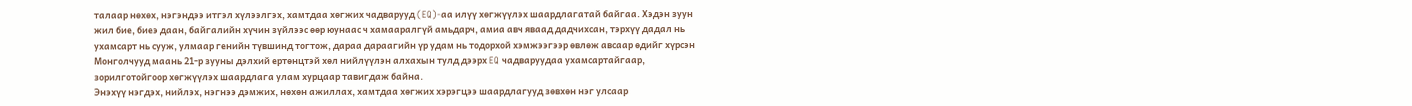талаар нөхөх, нэгэндээ итгэл хүлээлгэх, хамтдаа хөгжих чадварууд (EQ)-аа илүү хөгжүүлэх шаардлагатай байгаа. Хэдэн зуун жил бие, биеэ даан, байгалийн хүчин зүйлээс өөр юунаас ч хамааралгүй амьдарч, амиа авч яваад дадчихсан, тэрхүү дадал нь ухамсарт нь сууж, улмаар генийн түвшинд тогтож, дараа дараагийн үр удам нь тодорхой хэмжээгээр өвлөж авсаар өдийг хүрсэн Монголчууд маань 21-р зууны дэлхий ертөнцтэй хөл нийлүүлэн алхахын тулд дээрх EQ чадваруудаа ухамсартайгаар, зорилготойгоор хөгжүүлэх шаардлага улам хурцаар тавигдаж байна.
Энэхүү нэгдэх, нийлэх, нэгнээ дэмжих, нөхөн ажиллах, хамтдаа хөгжих хэрэгцээ шаардлагууд зөвхөн нэг улсаар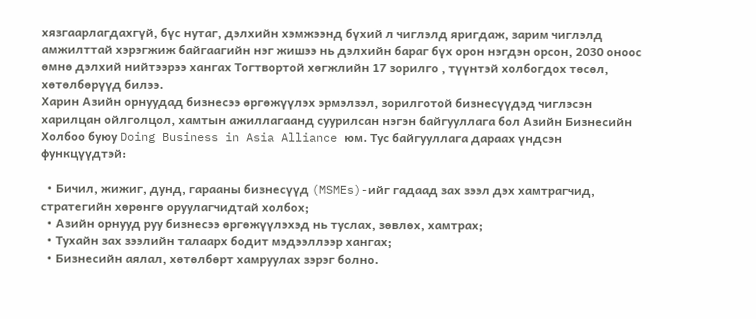хязгаарлагдахгүй, бүс нутаг, дэлхийн хэмжээнд бүхий л чиглэлд яригдаж, зарим чиглэлд амжилттай хэрэгжиж байгаагийн нэг жишээ нь дэлхийн бараг бүх орон нэгдэн орсон, 2030 оноос өмнө дэлхий нийтээрээ хангах Тогтвортой хөгжлийн 17 зорилго , түүнтэй холбогдох төсөл, хөтөлбөрүүд билээ.
Харин Азийн орнуудад бизнесээ өргөжүүлэх эрмэлзэл, зорилготой бизнесүүдэд чиглэсэн харилцан ойлголцол, хамтын ажиллагаанд суурилсан нэгэн байгууллага бол Азийн Бизнесийн Холбоо буюу Doing Business in Asia Alliance юм. Тус байгууллага дараах үндсэн функцүүдтэй:

  • Бичил, жижиг, дунд, гарааны бизнесүүд (MSMEs)-ийг гадаад зах зээл дэх хамтрагчид, стратегийн хөрөнгө оруулагчидтай холбох;
  • Азийн орнууд руу бизнесээ өргөжүүлэхэд нь туслах, зөвлөх, хамтрах;
  • Тухайн зах зээлийн талаарх бодит мэдээллээр хангах;
  • Бизнесийн аялал, хөтөлбөрт хамруулах зэрэг болно.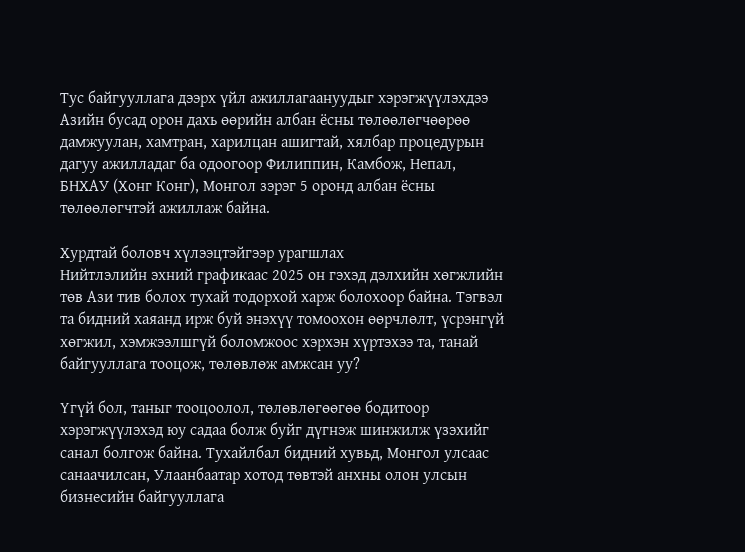Тус байгууллага дээрх үйл ажиллагаануудыг хэрэгжүүлэхдээ Азийн бусад орон дахь өөрийн албан ёсны төлөөлөгчөөрөө дамжуулан, хамтран, харилцан ашигтай, хялбар процедурын дагуу ажилладаг ба одоогоор Филиппин, Камбож, Непал, БНХАУ (Хонг Конг), Монгол зэрэг 5 оронд албан ёсны төлөөлөгчтэй ажиллаж байна.

Хурдтай боловч хүлээцтэйгээр урагшлах
Нийтлэлийн эхний графикаас 2025 он гэхэд дэлхийн хөгжлийн төв Ази тив болох тухай тодорхой харж болохоор байна. Тэгвэл та бидний хаяанд ирж буй энэхүү томоохон өөрчлөлт, үсрэнгүй хөгжил, хэмжээлшгүй боломжоос хэрхэн хүртэхээ та, танай байгууллага тооцож, төлөвлөж амжсан уу?

Үгүй бол, таныг тооцоолол, төлөвлөгөөгөө бодитоор хэрэгжүүлэхэд юу садаа болж буйг дүгнэж шинжилж үзэхийг санал болгож байна. Тухайлбал бидний хувьд, Монгол улсаас санаачилсан, Улаанбаатар хотод төвтэй анхны олон улсын бизнесийн байгууллага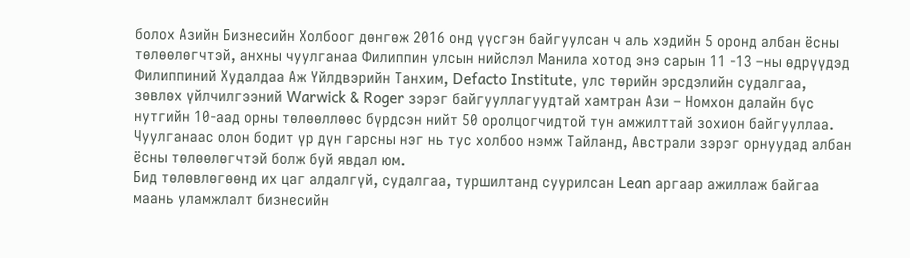болох Азийн Бизнесийн Холбоог дөнгөж 2016 онд үүсгэн байгуулсан ч аль хэдийн 5 оронд албан ёсны төлөөлөгчтэй, анхны чуулганаа Филиппин улсын нийслэл Манила хотод энэ сарын 11 -13 –ны өдрүүдэд Филиппиний Худалдаа Аж Үйлдвэрийн Танхим, Defacto Institute, улс төрийн эрсдэлийн судалгаа, зөвлөх үйлчилгээний Warwick & Roger зэрэг байгууллагуудтай хамтран Ази – Номхон далайн бүс нутгийн 10-аад орны төлөөллөөс бүрдсэн нийт 50 оролцогчидтой тун амжилттай зохион байгууллаа. Чуулганаас олон бодит үр дүн гарсны нэг нь тус холбоо нэмж Тайланд, Австрали зэрэг орнуудад албан ёсны төлөөлөгчтэй болж буй явдал юм.
Бид төлөвлөгөөнд их цаг алдалгүй, судалгаа, туршилтанд суурилсан Lean аргаар ажиллаж байгаа маань уламжлалт бизнесийн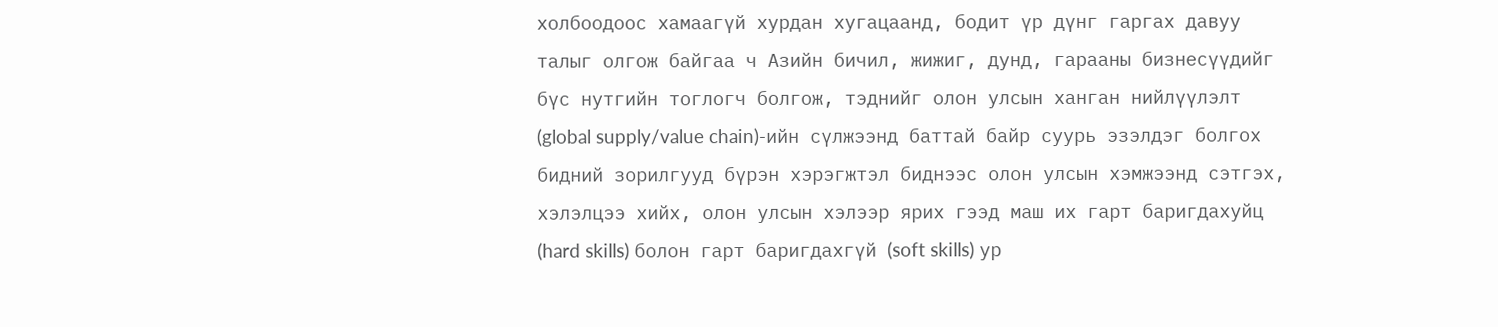холбоодоос хамаагүй хурдан хугацаанд, бодит үр дүнг гаргах давуу талыг олгож байгаа ч Азийн бичил, жижиг, дунд, гарааны бизнесүүдийг бүс нутгийн тоглогч болгож, тэднийг олон улсын ханган нийлүүлэлт (global supply/value chain)-ийн сүлжээнд баттай байр суурь эзэлдэг болгох бидний зорилгууд бүрэн хэрэгжтэл биднээс олон улсын хэмжээнд сэтгэх, хэлэлцээ хийх, олон улсын хэлээр ярих гээд маш их гарт баригдахуйц (hard skills) болон гарт баригдахгүй (soft skills) ур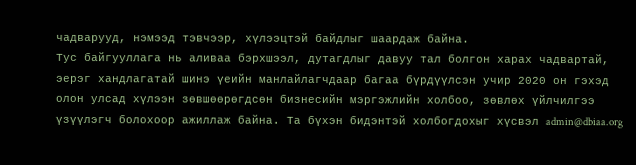чадварууд, нэмээд тэвчээр, хүлээцтэй байдлыг шаардаж байна.
Тус байгууллага нь аливаа бэрхшээл, дутагдлыг давуу тал болгон харах чадвартай, эерэг хандлагатай шинэ үеийн манлайлагчдаар багаа бүрдүүлсэн учир 2020 он гэхэд олон улсад хүлээн зөвшөөрөгдсөн бизнесийн мэргэжлийн холбоо, зөвлөх үйлчилгээ үзүүлэгч болохоор ажиллаж байна. Та бүхэн бидэнтэй холбогдохыг хүсвэл admin@dbiaa.org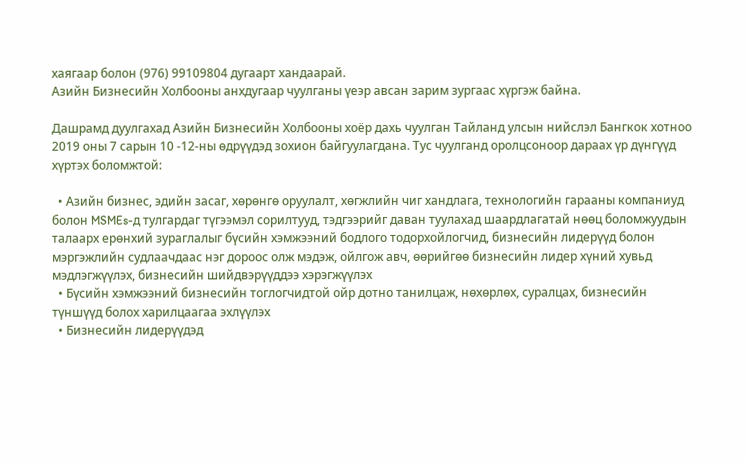хаягаар болон (976) 99109804 дугаарт хандаарай.
Азийн Бизнесийн Холбооны анхдугаар чуулганы үеэр авсан зарим зургаас хүргэж байна.

Дашрамд дуулгахад Азийн Бизнесийн Холбооны хоёр дахь чуулган Тайланд улсын нийслэл Бангкок хотноо 2019 оны 7 сарын 10 -12-ны өдрүүдэд зохион байгуулагдана. Тус чуулганд оролцсоноор дараах үр дүнгүүд хүртэх боломжтой:

  • Азийн бизнес, эдийн засаг, хөрөнгө оруулалт, хөгжлийн чиг хандлага, технологийн гарааны компаниуд болон MSMEs-д тулгардаг түгээмэл сорилтууд, тэдгээрийг даван туулахад шаардлагатай нөөц боломжуудын талаарх ерөнхий зураглалыг бүсийн хэмжээний бодлого тодорхойлогчид, бизнесийн лидерүүд болон мэргэжлийн судлаачдаас нэг дороос олж мэдэж, ойлгож авч, өөрийгөө бизнесийн лидер хүний хувьд мэдлэгжүүлэх, бизнесийн шийдвэрүүддээ хэрэгжүүлэх
  • Бүсийн хэмжээний бизнесийн тоглогчидтой ойр дотно танилцаж, нөхөрлөх, суралцах, бизнесийн түншүүд болох харилцаагаа эхлүүлэх
  • Бизнесийн лидерүүдэд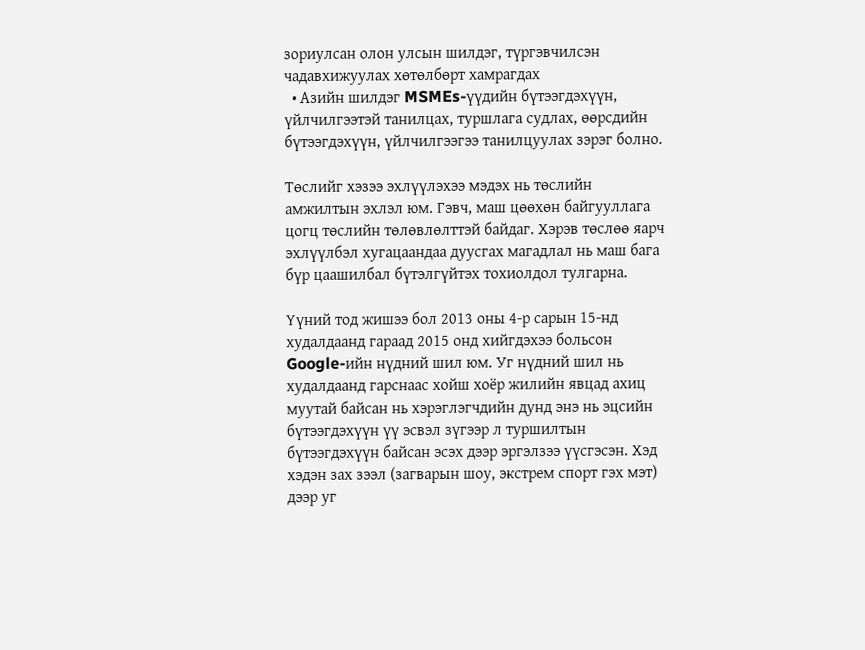зориулсан олон улсын шилдэг, түргэвчилсэн чадавхижуулах хөтөлбөрт хамрагдах
  • Азийн шилдэг MSMEs-үүдийн бүтээгдэхүүн, үйлчилгээтэй танилцах, туршлага судлах, өөрсдийн бүтээгдэхүүн, үйлчилгээгээ танилцуулах зэрэг болно.

Төслийг хэзээ эхлүүлэхээ мэдэх нь төслийн амжилтын эхлэл юм. Гэвч, маш цөөхөн байгууллага цогц төслийн төлөвлөлттэй байдаг. Хэрэв төслөө яарч эхлүүлбэл хугацаандаа дуусгах магадлал нь маш бага бүр цаашилбал бүтэлгүйтэх тохиолдол тулгарна.

Үүний тод жишээ бол 2013 оны 4-р сарын 15-нд худалдаанд гараад 2015 онд хийгдэхээ больсон Google-ийн нүдний шил юм. Уг нүдний шил нь худалдаанд гарснаас хойш хоёр жилийн явцад ахиц муутай байсан нь хэрэглэгчдийн дунд энэ нь эцсийн бүтээгдэхүүн үү эсвэл зүгээр л туршилтын бүтээгдэхүүн байсан эсэх дээр эргэлзээ үүсгэсэн. Хэд хэдэн зах зээл (загварын шоу, экстрем спорт гэх мэт) дээр уг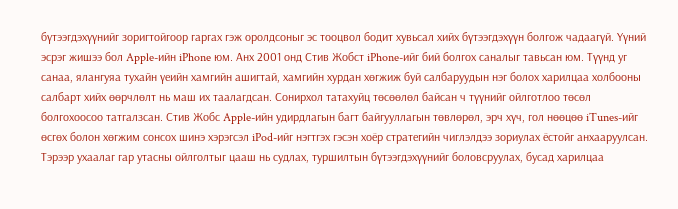бүтээгдэхүүнийг зоригтойгоор гаргах гэж оролдсоныг эс тооцвол бодит хувьсал хийх бүтээгдэхүүн болгож чадаагүй. Үүний эсрэг жишээ бол Apple-ийн iPhone юм. Анх 2001 онд Стив Жобст iPhone-ийг бий болгох саналыг тавьсан юм. Түүнд уг санаа, ялангуяа тухайн үеийн хамгийн ашигтай, хамгийн хурдан хөгжиж буй салбаруудын нэг болох харилцаа холбооны салбарт хийх өөрчлөлт нь маш их таалагдсан. Сонирхол татахуйц төсөөлөл байсан ч түүнийг ойлготлоо төсөл болгохоосоо татгалзсан. Стив Жобс Apple-ийн удирдлагын багт байгууллагын төвлөрөл, эрч хүч, гол нөөцөө iTunes-ийг өсгөх болон хөгжим сонсох шинэ хэрэгсэл iPod-ийг нэгтгэх гэсэн хоёр стратегийн чиглэлдээ зориулах ёстойг анхааруулсан. Тэрээр ухаалаг гар утасны ойлголтыг цааш нь судлах, туршилтын бүтээгдэхүүнийг боловсруулах, бусад харилцаа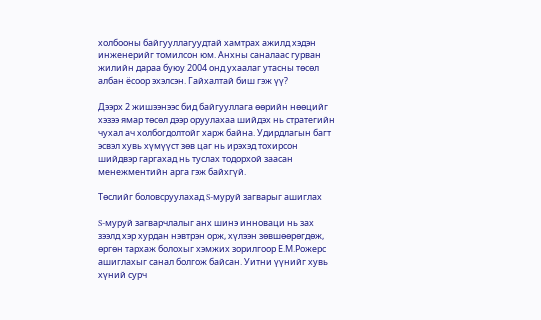холбооны байгууллагуудтай хамтрах ажилд хэдэн инженерийг томилсон юм. Анхны саналаас гурван жилийн дараа буюу 2004 онд ухаалаг утасны төсөл албан ёсоор эхэлсэн. Гайхалтай биш гэж үү?

Дээрх 2 жишээнээс бид байгууллага өөрийн нөөцийг хэзээ ямар төсөл дээр оруулахаа шийдэх нь стратегийн чухал ач холбогдолтойг харж байна. Удирдлагын багт эсвэл хувь хүмүүст зөв цаг нь ирэхэд тохирсон шийдвэр гаргахад нь туслах тодорхой заасан менежментийн арга гэж байхгүй.

Төслийг боловсруулахад S-муруй загварыг ашиглах

S-муруй загварчлалыг анх шинэ инноваци нь зах зээлд хэр хурдан нэвтрэн орж, хүлээн зөвшөөрөгдөж, өргөн тархаж болохыг хэмжих зорилгоор Е.М.Рожерс ашиглахыг санал болгож байсан. Уитни үүнийг хувь хүний сурч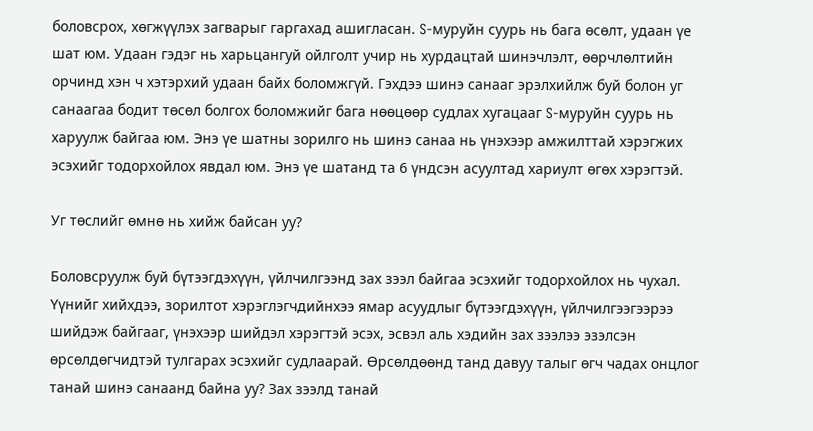боловсрох, хөгжүүлэх загварыг гаргахад ашигласан. S-муруйн суурь нь бага өсөлт, удаан үе шат юм. Удаан гэдэг нь харьцангуй ойлголт учир нь хурдацтай шинэчлэлт, өөрчлөлтийн орчинд хэн ч хэтэрхий удаан байх боломжгүй. Гэхдээ шинэ санааг эрэлхийлж буй болон уг санаагаа бодит төсөл болгох боломжийг бага нөөцөөр судлах хугацааг S-муруйн суурь нь харуулж байгаа юм. Энэ үе шатны зорилго нь шинэ санаа нь үнэхээр амжилттай хэрэгжих эсэхийг тодорхойлох явдал юм. Энэ үе шатанд та 6 үндсэн асуултад хариулт өгөх хэрэгтэй.

Уг төслийг өмнө нь хийж байсан уу?

Боловсруулж буй бүтээгдэхүүн, үйлчилгээнд зах зээл байгаа эсэхийг тодорхойлох нь чухал. Үүнийг хийхдээ, зорилтот хэрэглэгчдийнхээ ямар асуудлыг бүтээгдэхүүн, үйлчилгээгээрээ шийдэж байгааг, үнэхээр шийдэл хэрэгтэй эсэх, эсвэл аль хэдийн зах зээлээ эзэлсэн өрсөлдөгчидтэй тулгарах эсэхийг судлаарай. Өрсөлдөөнд танд давуу талыг өгч чадах онцлог танай шинэ санаанд байна уу? Зах зээлд танай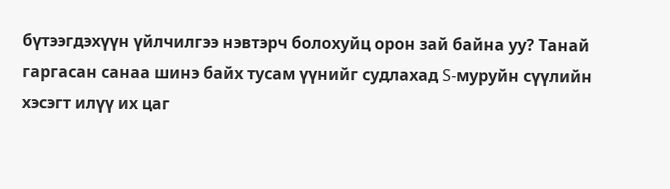бүтээгдэхүүн үйлчилгээ нэвтэрч болохуйц орон зай байна уу? Танай гаргасан санаа шинэ байх тусам үүнийг судлахад S-муруйн сүүлийн хэсэгт илүү их цаг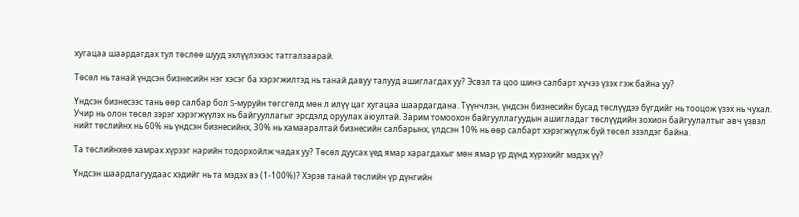хугацаа шаардагдах тул төслөө шууд эхлүүлэхээс татгалзаарай.

Төсөл нь танай үндсэн бизнесийн нэг хэсэг ба хэрэгжилтэд нь танай давуу талууд ашиглагдах уу? Эсвэл та цоо шинэ салбарт хүчээ үзэх гэж байна уу?

Үндсэн бизнесээс тань өөр салбар бол S-муруйн төгсгөлд мөн л илүү цаг хугацаа шаардагдана. Түүнчлэн, үндсэн бизнесийн бусад төслүүдээ бүгдийг нь тооцож үзэх нь чухал. Учир нь олон төсөл зэрэг хэрэгжүүлэх нь байгууллагыг эрсдэлд оруулах аюултай. Зарим томоохон байгууллагуудын ашигладаг төслүүдийн зохион байгуулалтыг авч үзвэл нийт төслийнх нь 60% нь үндсэн бизнесийнх, 30% нь хамааралтай бизнесийн салбарынх, үлдсэн 10% нь өөр салбарт хэрэгжүүлж буй төсөл эзэлдэг байна.

Та төслийнхөө хамрах хүрээг нарийн тодорхойлж чадах уу? Төсөл дуусах үед ямар харагдахыг мөн ямар үр дүнд хүрэхийг мэдэх үү?

Үндсэн шаардлагуудаас хэдийг нь та мэдэх вэ (1-100%)? Хэрэв танай төслийн үр дүнгийн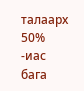талаарх 50% -иас бага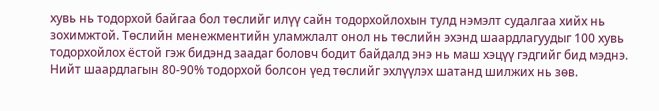хувь нь тодорхой байгаа бол төслийг илүү сайн тодорхойлохын тулд нэмэлт судалгаа хийх нь зохимжтой. Төслийн менежментийн уламжлалт онол нь төслийн эхэнд шаардлагуудыг 100 хувь тодорхойлох ёстой гэж бидэнд заадаг боловч бодит байдалд энэ нь маш хэцүү гэдгийг бид мэднэ. Нийт шаардлагын 80-90% тодорхой болсон үед төслийг эхлүүлэх шатанд шилжих нь зөв.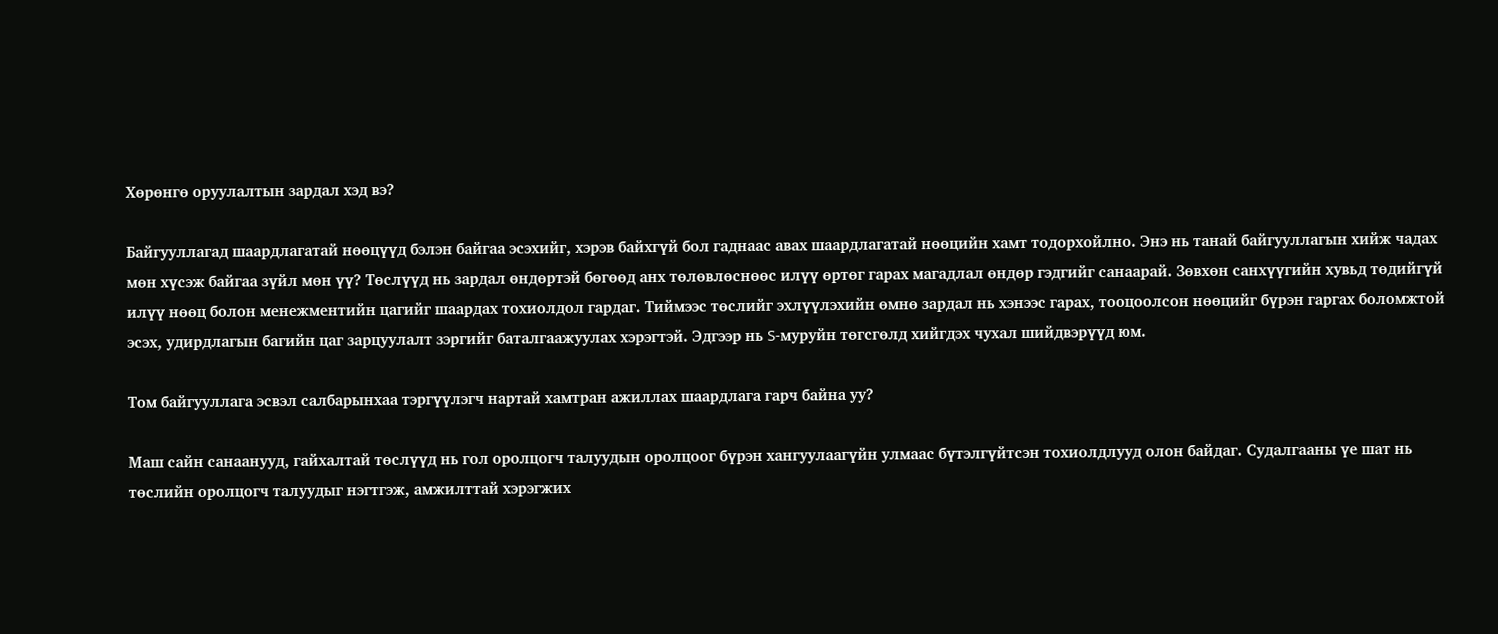Хөрөнгө оруулалтын зардал хэд вэ?

Байгууллагад шаардлагатай нөөцүүд бэлэн байгаа эсэхийг, хэрэв байхгүй бол гаднаас авах шаардлагатай нөөцийн хамт тодорхойлно. Энэ нь танай байгууллагын хийж чадах мөн хүсэж байгаа зүйл мөн үү? Төслүүд нь зардал өндөртэй бөгөөд анх төлөвлөснөөс илүү өртөг гарах магадлал өндөр гэдгийг санаарай. Зөвхөн санхүүгийн хувьд төдийгүй илүү нөөц болон менежментийн цагийг шаардах тохиолдол гардаг. Тиймээс төслийг эхлүүлэхийн өмнө зардал нь хэнээс гарах, тооцоолсон нөөцийг бүрэн гаргах боломжтой эсэх, удирдлагын багийн цаг зарцуулалт зэргийг баталгаажуулах хэрэгтэй. Эдгээр нь S-муруйн төгсгөлд хийгдэх чухал шийдвэрүүд юм.

Том байгууллага эсвэл салбарынхаа тэргүүлэгч нартай хамтран ажиллах шаардлага гарч байна уу?

Маш сайн санаанууд, гайхалтай төслүүд нь гол оролцогч талуудын оролцоог бүрэн хангуулаагүйн улмаас бүтэлгүйтсэн тохиолдлууд олон байдаг. Судалгааны үе шат нь төслийн оролцогч талуудыг нэгтгэж, амжилттай хэрэгжих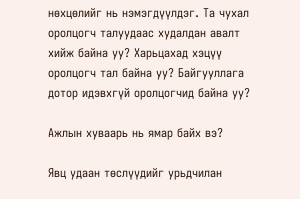нөхцөлийг нь нэмэгдүүлдэг. Та чухал оролцогч талуудаас худалдан авалт хийж байна уу? Харьцахад хэцүү оролцогч тал байна уу? Байгууллага дотор идэвхгүй оролцогчид байна уу?

Ажлын хуваарь нь ямар байх вэ?

Явц удаан төслүүдийг урьдчилан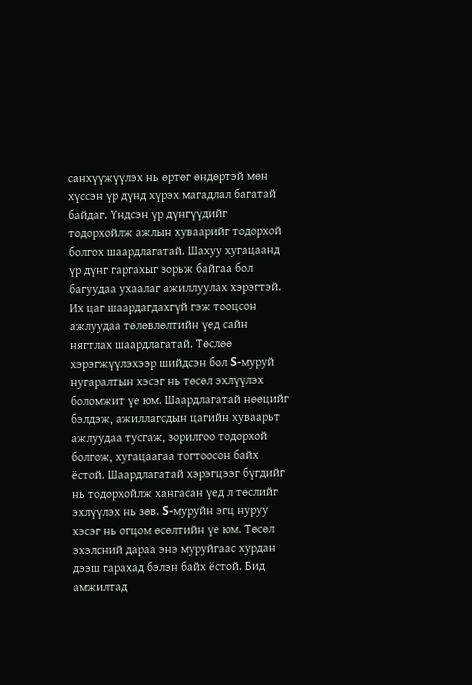санхүүжүүлэх нь өртөг өндөртэй мөн хүссэн үр дүнд хүрэх магадлал багатай байдаг. Үндсэн үр дүнгүүдийг тодорхойлж ажлын хуваарийг тодорхой болгох шаардлагатай. Шахуу хугацаанд үр дүнг гаргахыг зорьж байгаа бол багуудаа ухаалаг ажиллуулах хэрэгтэй. Их цаг шаардагдахгүй гэж тооцсон ажлуудаа төлөвлөлтийн үед сайн нягтлах шаардлагатай. Төслөө хэрэгжүүлэхээр шийдсэн бол S-муруй нугаралтын хэсэг нь төсөл эхлүүлэх боломжит үе юм. Шаардлагатай нөөцийг бэлдэж, ажиллагсдын цагийн хуваарьт ажлуудаа тусгаж, зорилгоо тодорхой болгож, хугацаагаа тогтоосон байх ёстой. Шаардлагатай хэрэгцээг бүгдийг нь тодорхойлж хангасан үед л төслийг эхлүүлэх нь зөв. S-муруйн эгц нуруу хэсэг нь огцом өсөлтийн үе юм. Төсөл эхэлсний дараа энэ муруйгаас хурдан дээш гарахад бэлэн байх ёстой. Бид амжилтад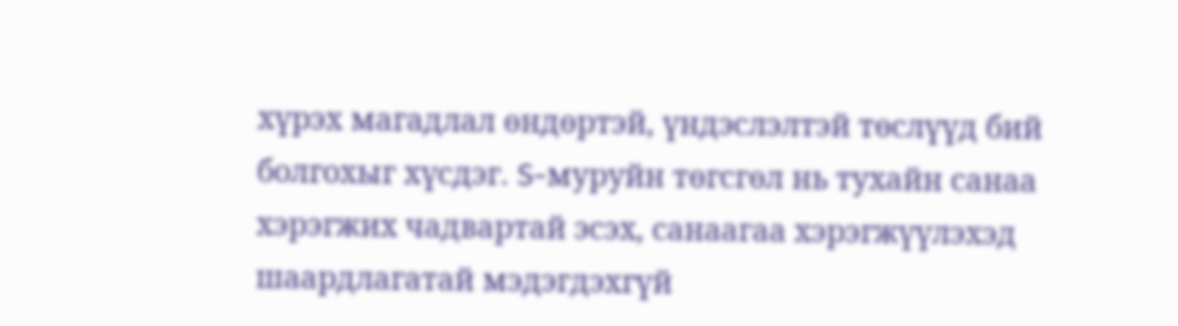хүрэх магадлал өндөртэй, үндэслэлтэй төслүүд бий болгохыг хүсдэг. S-муруйн төгсгөл нь тухайн санаа хэрэгжих чадвартай эсэх, санаагаа хэрэгжүүлэхэд шаардлагатай мэдэгдэхгүй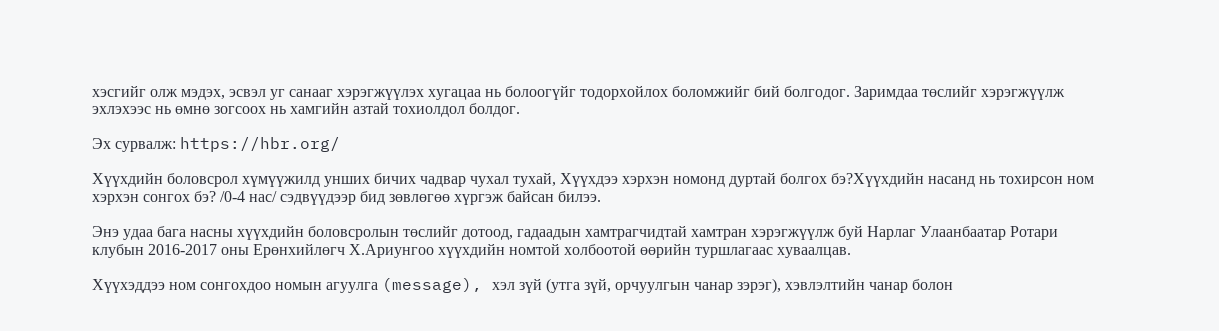хэсгийг олж мэдэх, эсвэл уг санааг хэрэгжүүлэх хугацаа нь болоогүйг тодорхойлох боломжийг бий болгодог. Заримдаа төслийг хэрэгжүүлж эхлэхээс нь өмнө зогсоох нь хамгийн азтай тохиолдол болдог.

Эх сурвалж: https://hbr.org/

Хүүхдийн боловсрол хүмүүжилд унших бичих чадвар чухал тухай, Хүүхдээ хэрхэн номонд дуртай болгох бэ?Хүүхдийн насанд нь тохирсон ном хэрхэн сонгох бэ? /0-4 нас/ сэдвүүдээр бид зөвлөгөө хүргэж байсан билээ.

Энэ удаа бага насны хүүхдийн боловсролын төслийг дотоод, гадаадын хамтрагчидтай хамтран хэрэгжүүлж буй Нарлаг Улаанбаатар Ротари клубын 2016-2017 оны Ерөнхийлөгч Х.Ариунгоо хүүхдийн номтой холбоотой өөрийн туршлагаас хуваалцав.

Хүүхэддээ ном сонгохдоо номын агуулга (message), хэл зүй (утга зүй, орчуулгын чанар зэрэг), хэвлэлтийн чанар болон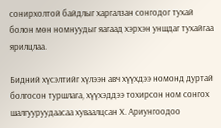сонирхолтой байдлыг харгалзан сонгодог тухай болон мөн номнуудыг яагаад хэрхэн уншдаг тухайгаа ярилцлаа.

Бидний хүсэлтийг хүлээн авч хүүхдээ номонд дуртай болгосон туршлага, хүүхэддээ тохирсон ном сонгох шалгууруудаасаа хуваалцсан Х. Ариунгоодоо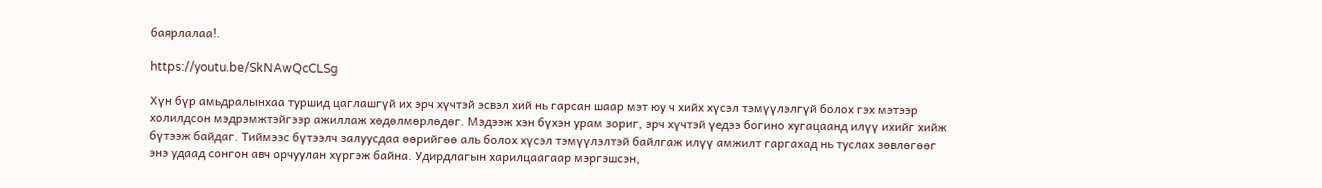баярлалаа!.

https://youtu.be/SkNAwQcCLSg

Хүн бүр амьдралынхаа туршид цаглашгүй их эрч хүчтэй эсвэл хий нь гарсан шаар мэт юу ч хийх хүсэл тэмүүлэлгүй болох гэх мэтээр холилдсон мэдрэмжтэйгээр ажиллаж хөдөлмөрлөдөг. Мэдээж хэн бүхэн урам зориг, эрч хүчтэй үедээ богино хугацаанд илүү ихийг хийж бүтээж байдаг. Тиймээс бүтээлч залуусдаа өөрийгөө аль болох хүсэл тэмүүлэлтэй байлгаж илүү амжилт гаргахад нь туслах зөвлөгөөг энэ удаад сонгон авч орчуулан хүргэж байна. Удирдлагын харилцаагаар мэргэшсэн,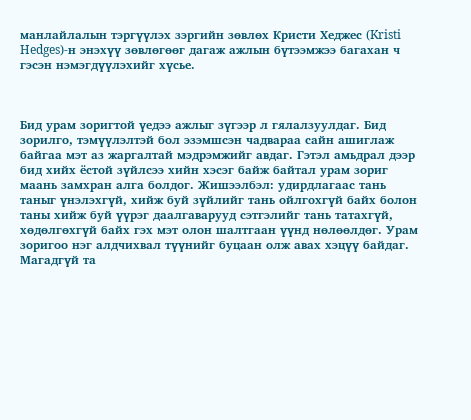манлайлалын тэргүүлэх зэргийн зөвлөх Кристи Хеджес (Kristi Hedges)-н энэхүү зөвлөгөөг дагаж ажлын бүтээмжээ багахан ч гэсэн нэмэгдүүлэхийг хүсье.



Бид урам зоригтой үедээ ажлыг зүгээр л гялалзуулдаг. Бид зорилго, тэмүүлэлтэй бол эзэмшсэн чадвараа сайн ашиглаж байгаа мэт аз жаргалтай мэдрэмжийг авдаг. Гэтэл амьдрал дээр бид хийх ёстой зүйлсээ хийн хэсэг байж байтал урам зориг маань замхран алга болдог. Жишээлбэл: удирдлагаас тань таныг үнэлэхгүй, хийж буй зүйлийг тань ойлгохгүй байх болон таны хийж буй үүрэг даалгаварууд сэтгэлийг тань татахгүй, хөдөлгөхгүй байх гэх мэт олон шалтгаан үүнд нөлөөлдөг. Урам зоригоо нэг алдчихвал түүнийг буцаан олж авах хэцүү байдаг. Магадгүй та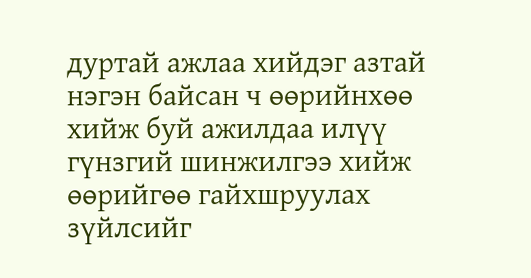дуртай ажлаа хийдэг азтай нэгэн байсан ч өөрийнхөө хийж буй ажилдаа илүү гүнзгий шинжилгээ хийж өөрийгөө гайхшруулах зүйлсийг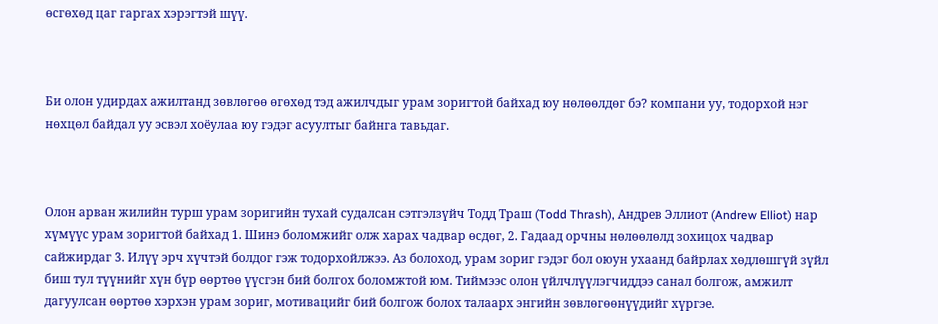өсгөхөд цаг гаргах хэрэгтэй шүү.



Би олон удирдах ажилтанд зөвлөгөө өгөхөд тэд ажилчдыг урам зоригтой байхад юу нөлөөлдөг бэ? компани уу, тодорхой нэг нөхцөл байдал уу эсвэл хоёулаа юу гэдэг асуултыг байнга тавьдаг.



Олон арван жилийн турш урам зоригийн тухай судалсан сэтгэлзүйч Тодд Траш (Todd Thrash), Андрев Эллиот (Andrew Elliot) нар хүмүүс урам зоригтой байхад 1. Шинэ боломжийг олж харах чадвар өсдөг, 2. Гадаад орчны нөлөөлөлд зохицох чадвар сайжирдаг 3. Илүү эрч хүчтэй болдог гэж тодорхойлжээ. Аз болоход, урам зориг гэдэг бол оюун ухаанд байрлах хөдлөшгүй зүйл биш тул түүнийг хүн бүр өөртөө үүсгэн бий болгох боломжтой юм. Тиймээс олон үйлчлүүлэгчиддээ санал болгож, амжилт дагуулсан өөртөө хэрхэн урам зориг, мотивацийг бий болгож болох талаарх энгийн зөвлөгөөнүүдийг хүргэе.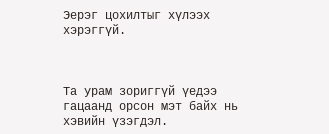Эерэг цохилтыг хүлээх хэрэггүй.



Та урам зориггүй үедээ гацаанд орсон мэт байх нь хэвийн үзэгдэл.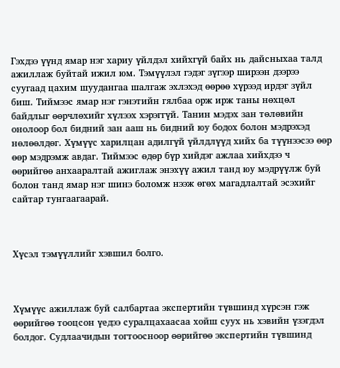Гэхдээ үүнд ямар нэг хариу үйлдэл хийхгүй байх нь дайсныхаа талд ажиллаж буйтай ижил юм. Тэмүүлэл гэдэг зүгээр ширээн дээрээ суугаад цахим шуудангаа шалгаж эхлэхэд өөрөө хүрээд ирдэг зүйл биш. Тиймээс ямар нэг гэнэтийн гялбаа орж ирж таны нөхцөл байдлыг өөрчлөхийг хүлээх хэрэггүй. Танин мэдэх зан төлөвийн онолоор бол бидний зан ааш нь бидний юу бодох болон мэдрэхэд нөлөөлдөг. Хүмүүс харилцан адилгүй үйлдлүүд хийх ба түүнээсээ өөр өөр мэдрэмж авдаг. Тиймээс өдөр бүр хийдэг ажлаа хийхдээ ч өөрийгөө анхааралтай ажиглаж энэхүү ажил танд юу мэдрүүлж буй болон танд ямар нэг шинэ боломж нээж өгөх магадлалтай эсэхийг сайтар тунгаагаарай.



Хүсэл тэмүүллийг хэвшил болго.



Хүмүүс ажиллаж буй салбартаа экспертийн түвшинд хүрсэн гэж өөрийгөө тооцсон үедээ суралцахаасаа хойш суух нь хэвийн үзэгдэл болдог. Судлаачидын тогтоосноор өөрийгөө экспертийн түвшинд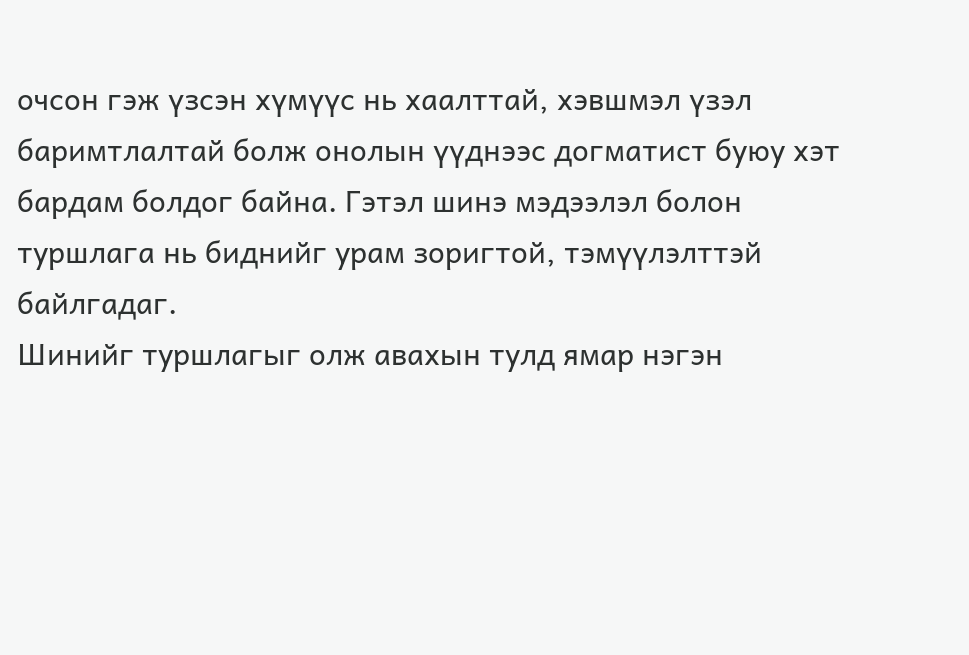очсон гэж үзсэн хүмүүс нь хаалттай, хэвшмэл үзэл баримтлалтай болж онолын үүднээс догматист буюу хэт бардам болдог байна. Гэтэл шинэ мэдээлэл болон туршлага нь биднийг урам зоригтой, тэмүүлэлттэй байлгадаг.
Шинийг туршлагыг олж авахын тулд ямар нэгэн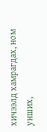хичээлд хамрагдах, ном унших,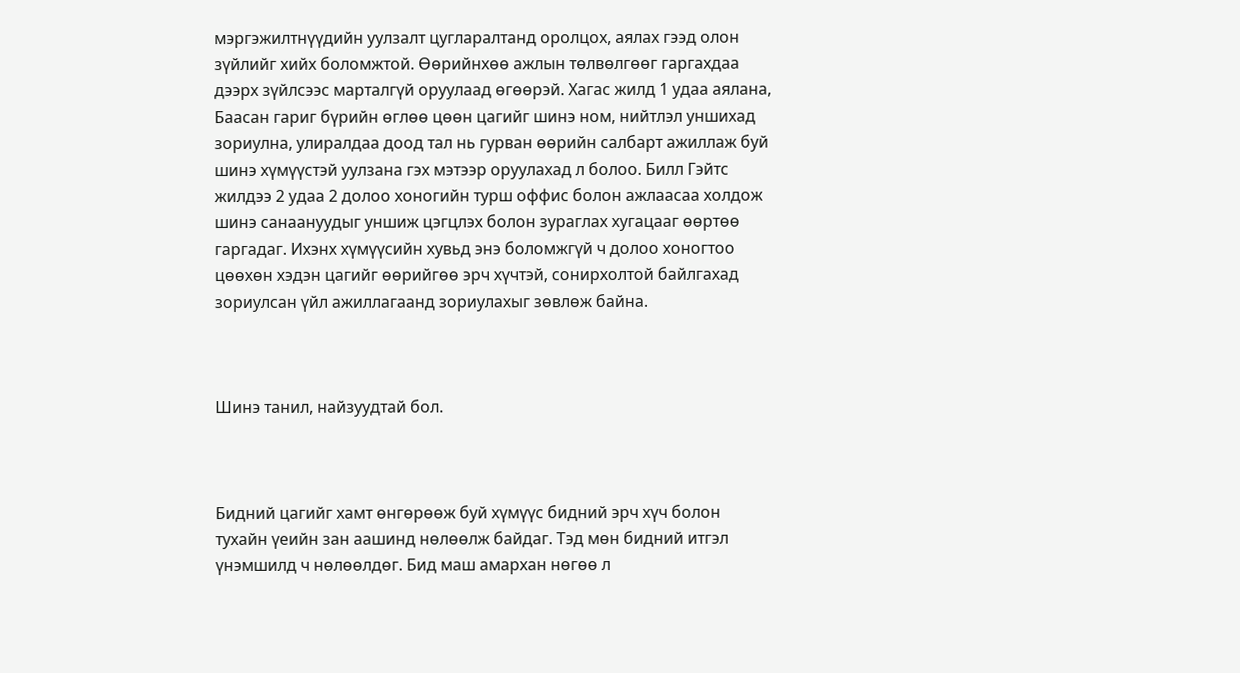мэргэжилтнүүдийн уулзалт цугларалтанд оролцох, аялах гээд олон зүйлийг хийх боломжтой. Өөрийнхөө ажлын төлвөлгөөг гаргахдаа дээрх зүйлсээс марталгүй оруулаад өгөөрэй. Хагас жилд 1 удаа аялана, Баасан гариг бүрийн өглөө цөөн цагийг шинэ ном, нийтлэл уншихад зориулна, улиралдаа доод тал нь гурван өөрийн салбарт ажиллаж буй шинэ хүмүүстэй уулзана гэх мэтээр оруулахад л болоо. Билл Гэйтс жилдээ 2 удаа 2 долоо хоногийн турш оффис болон ажлаасаа холдож шинэ санаануудыг уншиж цэгцлэх болон зураглах хугацааг өөртөө гаргадаг. Ихэнх хүмүүсийн хувьд энэ боломжгүй ч долоо хоногтоо цөөхөн хэдэн цагийг өөрийгөө эрч хүчтэй, сонирхолтой байлгахад зориулсан үйл ажиллагаанд зориулахыг зөвлөж байна.



Шинэ танил, найзуудтай бол.



Бидний цагийг хамт өнгөрөөж буй хүмүүс бидний эрч хүч болон тухайн үеийн зан аашинд нөлөөлж байдаг. Тэд мөн бидний итгэл үнэмшилд ч нөлөөлдөг. Бид маш амархан нөгөө л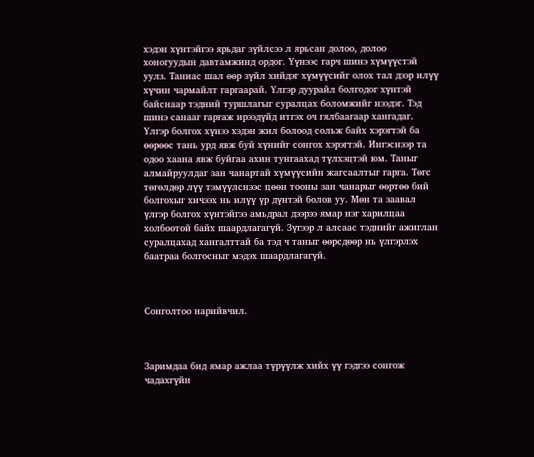хэдэн хүнтэйгээ ярьдаг зүйлсээ л ярьсан долоо, долоо хоногуудын давтамжинд ордог. Үүнээс гарч шинэ хүмүүстэй уулз. Таниас шал өөр зүйл хийдэг хүмүүсийг олох тал дээр илүү хүчин чармайлт гаргаарай. Үлгэр дуурайл болгодог хүнтэй байснаар тэдний туршлагыг суралцах боломжийг нээдэг. Тэд шинэ санааг гаргаж ирээдүйд итгэх оч гялбаагаар хангадаг.
Үлгэр болгох хүнээ хэдэн жил болоод сольж байх хэрэгтэй ба өөрөөс тань урд явж буй хүнийг сонгох хэрэгтэй. Ингэснээр та одоо хаана явж буйгаа ахин тунгаахад түлхэцтэй юм. Таныг алмайруулдаг зан чанартай хүмүүсийн жагсаалтыг гарга. Төгс төгөлдөр лүү тэмүүлснээс цөөн тооны зан чанарыг өөртөө бий болгохыг хичээх нь илүү үр дүнтэй болов уу. Мөн та заавал үлгэр болгох хүнтэйгээ амьдрал дээрээ ямар нэг харилцаа холбоотой байх шаардлагагүй. Зүгээр л алсаас тэднийг ажиглан суралцахад хангалттай ба тэд ч таныг өөрсдөөр нь үлгэрлэх баатраа болгосныг мэдэх шаардлагагүй.



Сонголтоо нарийвчил.



Заримдаа бид ямар ажлаа түрүүлж хийх үү гэдгээ сонгож чадахгүйн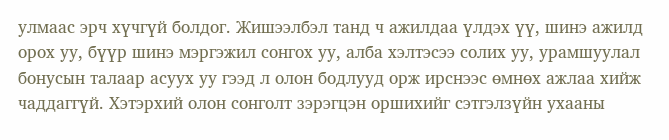улмаас эрч хүчгүй болдог. Жишээлбэл танд ч ажилдаа үлдэх үү, шинэ ажилд орох уу, бүүр шинэ мэргэжил сонгох уу, алба хэлтэсээ солих уу, урамшуулал бонусын талаар асуух уу гээд л олон бодлууд орж ирснээс өмнөх ажлаа хийж чаддаггүй. Хэтэрхий олон сонголт зэрэгцэн оршихийг сэтгэлзүйн ухааны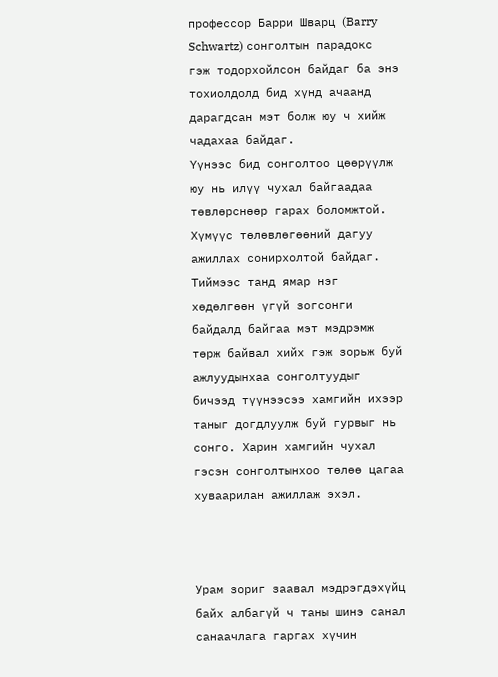профессор Барри Шварц (Barry Schwartz) сонголтын парадокс гэж тодорхойлсон байдаг ба энэ тохиолдолд бид хүнд ачаанд дарагдсан мэт болж юу ч хийж чадахаа байдаг.
Үүнээс бид сонголтоо цөөрүүлж юу нь илүү чухал байгаадаа төвлөрснөөр гарах боломжтой. Хүмүүс төлөвлөгөөний дагуу ажиллах сонирхолтой байдаг. Тиймээс танд ямар нэг хөдөлгөөн үгүй зогсонги байдалд байгаа мэт мэдрэмж төрж байвал хийх гэж зорьж буй ажлуудынхаа сонголтуудыг бичээд түүнээсээ хамгийн ихээр таныг догдлуулж буй гурвыг нь сонго. Харин хамгийн чухал гэсэн сонголтынхоо төлөө цагаа хуваарилан ажиллаж эхэл.



Урам зориг заавал мэдрэгдэхүйц байх албагүй ч таны шинэ санал санаачлага гаргах хүчин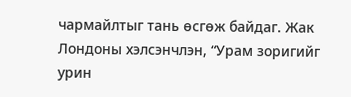чармайлтыг тань өсгөж байдаг. Жак Лондоны хэлсэнчлэн, “Урам зоригийг урин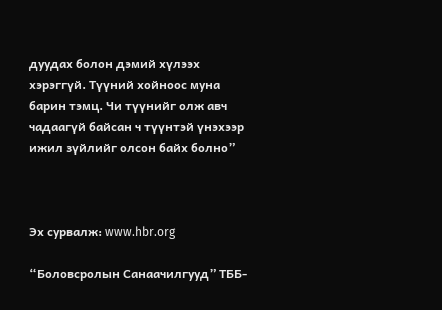дуудах болон дэмий хүлээх хэрэггүй. Түүний хойноос муна барин тэмц. Чи түүнийг олж авч чадаагүй байсан ч түүнтэй үнэхээр ижил зүйлийг олсон байх болно”



Эх сурвалж: www.hbr.org

“Боловсролын Санаачилгууд” ТББ-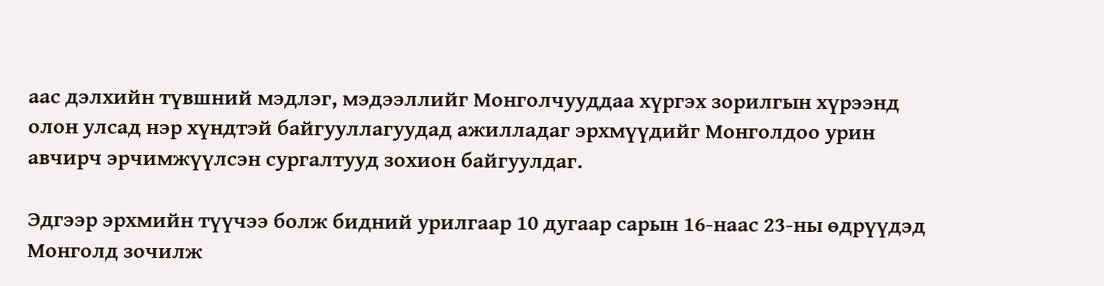аас дэлхийн түвшний мэдлэг, мэдээллийг Монголчууддаа хүргэх зорилгын хүрээнд олон улсад нэр хүндтэй байгууллагуудад ажилладаг эрхмүүдийг Монголдоо урин авчирч эрчимжүүлсэн сургалтууд зохион байгуулдаг.

Эдгээр эрхмийн түүчээ болж бидний урилгаар 10 дугаар сарын 16-наас 23-ны өдрүүдэд Монголд зочилж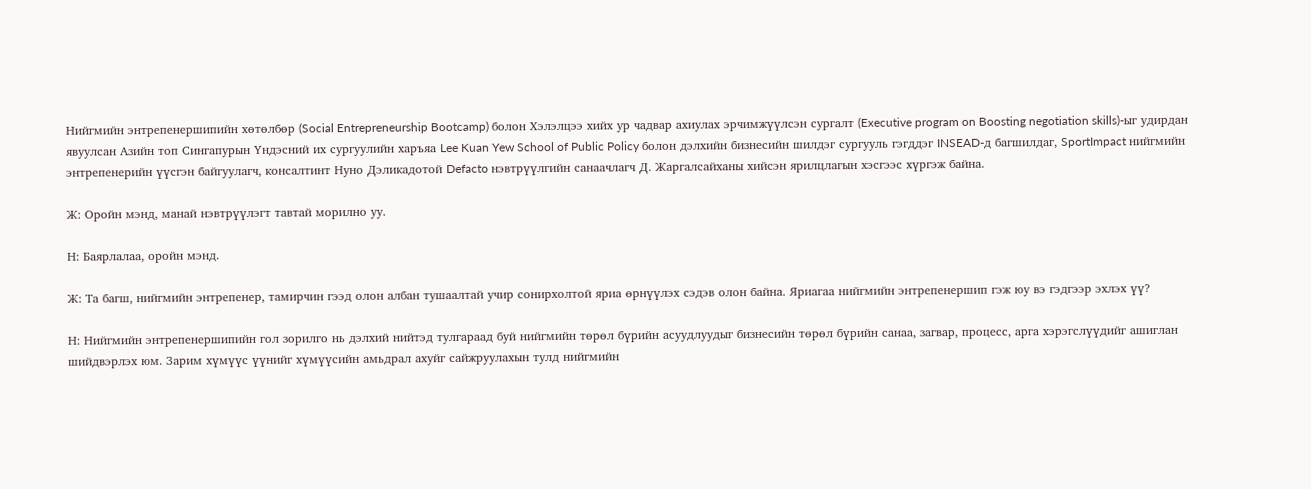Нийгмийн энтрепенершипийн хөтөлбөр (Social Entrepreneurship Bootcamp) болон Хэлэлцээ хийх ур чадвар ахиулах эрчимжүүлсэн сургалт (Executive program on Boosting negotiation skills)-ыг удирдан явуулсан Азийн топ Сингапурын Үндэсний их сургуулийн харъяа Lee Kuan Yew School of Public Policy болон дэлхийн бизнесийн шилдэг сургууль гэгддэг INSEAD-д багшилдаг, SportImpact нийгмийн энтрепенерийн үүсгэн байгуулагч, консалтинт Нуно Дэликадотой Defacto нэвтрүүлгийн санаачлагч Д. Жаргалсайханы хийсэн ярилцлагын хэсгээс хүргэж байна.

Ж: Оройн мэнд, манай нэвтрүүлэгт тавтай морилно уу.

Н: Баярлалаа, оройн мэнд.

Ж: Та багш, нийгмийн энтрепенер, тамирчин гээд олон албан тушаалтай учир сонирхолтой яриа өрнүүлэх сэдэв олон байна. Яриагаа нийгмийн энтрепенершип гэж юу вэ гэдгээр эхлэх үү?

Н: Нийгмийн энтрепенершипийн гол зорилго нь дэлхий нийтэд тулгараад буй нийгмийн төрөл бүрийн асуудлуудыг бизнесийн төрөл бүрийн санаа, загвар, процесс, арга хэрэгслүүдийг ашиглан шийдвэрлэх юм. Зарим хүмүүс үүнийг хүмүүсийн амьдрал ахуйг сайжруулахын тулд нийгмийн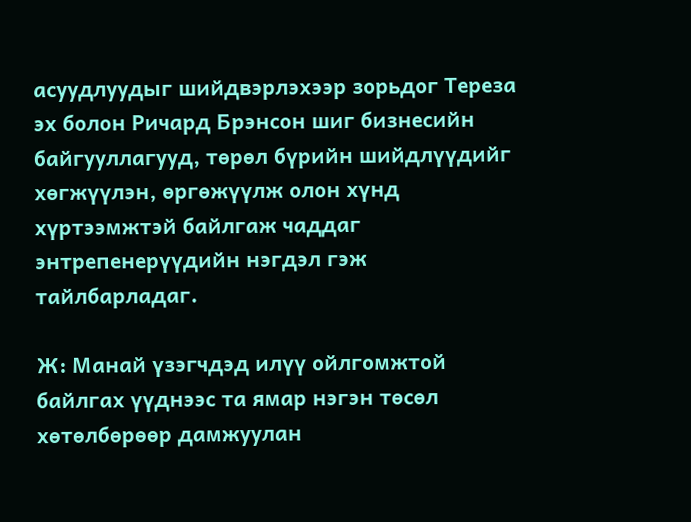асуудлуудыг шийдвэрлэхээр зорьдог Тереза эх болон Ричард Брэнсон шиг бизнесийн байгууллагууд, төрөл бүрийн шийдлүүдийг хөгжүүлэн, өргөжүүлж олон хүнд хүртээмжтэй байлгаж чаддаг энтрепенерүүдийн нэгдэл гэж тайлбарладаг.

Ж: Манай үзэгчдэд илүү ойлгомжтой байлгах үүднээс та ямар нэгэн төсөл хөтөлбөрөөр дамжуулан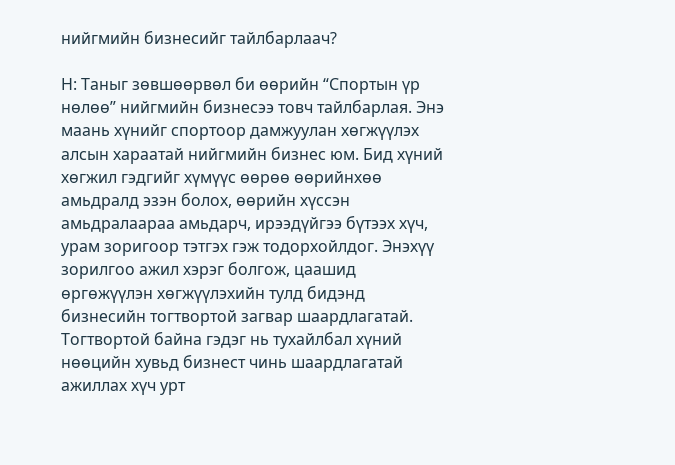нийгмийн бизнесийг тайлбарлаач?

Н: Таныг зөвшөөрвөл би өөрийн “Спортын үр нөлөө” нийгмийн бизнесээ товч тайлбарлая. Энэ маань хүнийг спортоор дамжуулан хөгжүүлэх алсын хараатай нийгмийн бизнес юм. Бид хүний хөгжил гэдгийг хүмүүс өөрөө өөрийнхөө амьдралд эзэн болох, өөрийн хүссэн амьдралаараа амьдарч, ирээдүйгээ бүтээх хүч, урам зоригоор тэтгэх гэж тодорхойлдог. Энэхүү зорилгоо ажил хэрэг болгож, цаашид өргөжүүлэн хөгжүүлэхийн тулд бидэнд бизнесийн тогтвортой загвар шаардлагатай. Тогтвортой байна гэдэг нь тухайлбал хүний нөөцийн хувьд бизнест чинь шаардлагатай ажиллах хүч урт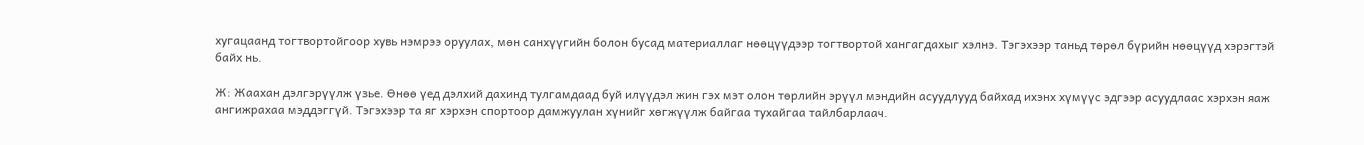хугацаанд тогтвортойгоор хувь нэмрээ оруулах, мөн санхүүгийн болон бусад материаллаг нөөцүүдээр тогтвортой хангагдахыг хэлнэ. Тэгэхээр таньд төрөл бүрийн нөөцүүд хэрэгтэй байх нь.

Ж: Жаахан дэлгэрүүлж үзье. Өнөө үед дэлхий дахинд тулгамдаад буй илүүдэл жин гэх мэт олон төрлийн эрүүл мэндийн асуудлууд байхад ихэнх хүмүүс эдгээр асуудлаас хэрхэн яаж ангижрахаа мэддэггүй. Тэгэхээр та яг хэрхэн спортоор дамжуулан хүнийг хөгжүүлж байгаа тухайгаа тайлбарлаач.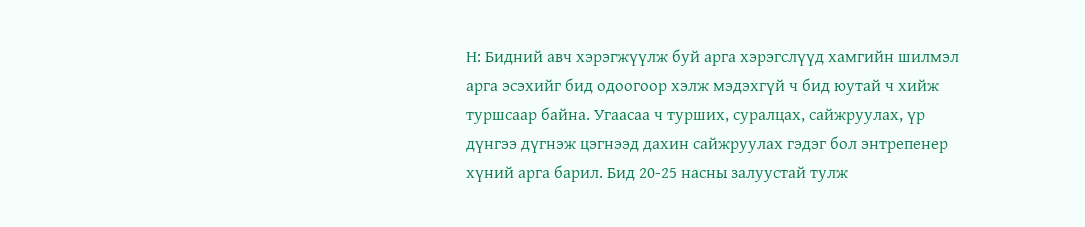Н: Бидний авч хэрэгжүүлж буй арга хэрэгслүүд хамгийн шилмэл арга эсэхийг бид одоогоор хэлж мэдэхгүй ч бид юутай ч хийж туршсаар байна. Угаасаа ч турших, суралцах, сайжруулах, үр дүнгээ дүгнэж цэгнээд дахин сайжруулах гэдэг бол энтрепенер хүний арга барил. Бид 20-25 насны залуустай тулж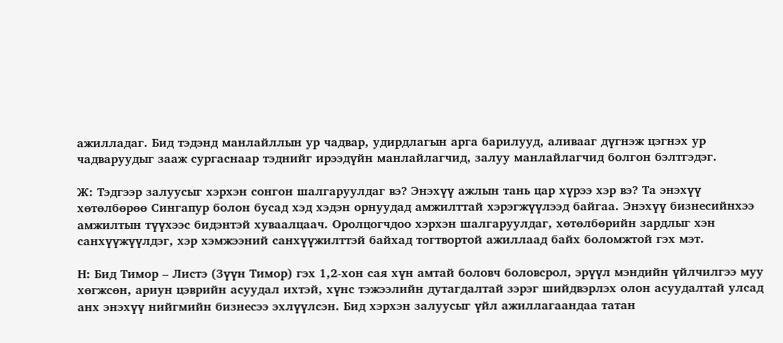ажилладаг. Бид тэдэнд манлайллын ур чадвар, удирдлагын арга барилууд, аливааг дүгнэж цэгнэх ур чадваруудыг зааж сургаснаар тэднийг ирээдүйн манлайлагчид, залуу манлайлагчид болгон бэлтгэдэг.

Ж: Тэдгээр залуусыг хэрхэн сонгон шалгаруулдаг вэ? Энэхүү ажлын тань цар хүрээ хэр вэ? Та энэхүү хөтөлбөрөө Сингапур болон бусад хэд хэдэн орнуудад амжилттай хэрэгжүүлээд байгаа. Энэхүү бизнесийнхээ амжилтын түүхээс бидэнтэй хуваалцаач. Оролцогчдоо хэрхэн шалгаруулдаг, хөтөлбөрийн зардлыг хэн санхүүжүүлдэг, хэр хэмжээний санхүүжилттэй байхад тогтвортой ажиллаад байх боломжтой гэх мэт.

Н: Бид Тимор – Листэ (Зүүн Тимор) гэх 1,2-хон сая хүн амтай боловч боловсрол, эрүүл мэндийн үйлчилгээ муу хөгжсөн, ариун цэврийн асуудал ихтэй, хүнс тэжээлийн дутагдалтай зэрэг шийдвэрлэх олон асуудалтай улсад анх энэхүү нийгмийн бизнесээ эхлүүлсэн. Бид хэрхэн залуусыг үйл ажиллагаандаа татан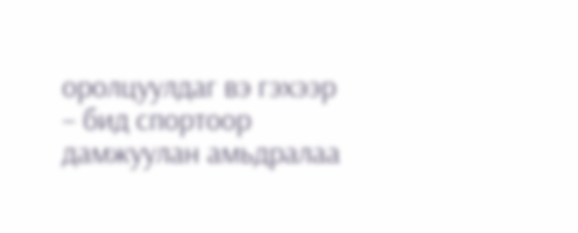оролцуулдаг вэ гэхээр – бид спортоор дамжуулан амьдралаа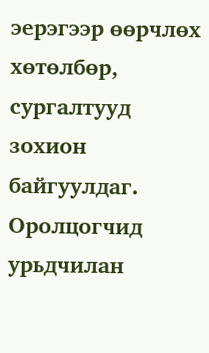эерэгээр өөрчлөх хөтөлбөр, сургалтууд зохион байгуулдаг. Оролцогчид урьдчилан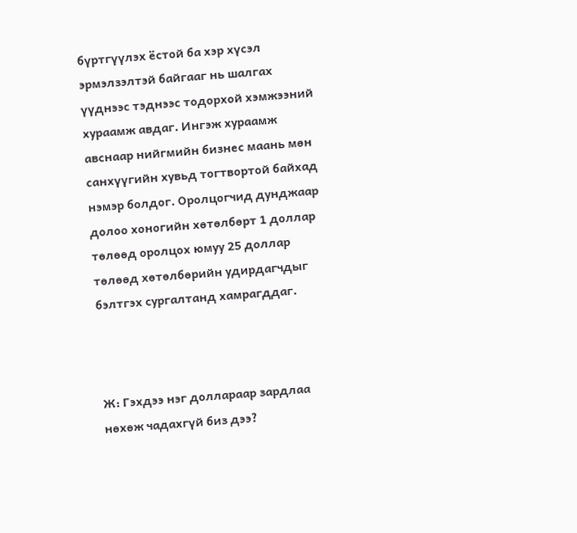бүртгүүлэх ёстой ба хэр хүсэл эрмэлзэлтэй байгааг нь шалгах үүднээс тэднээс тодорхой хэмжээний хураамж авдаг. Ингэж хураамж авснаар нийгмийн бизнес маань мөн санхүүгийн хувьд тогтвортой байхад нэмэр болдог. Оролцогчид дунджаар долоо хоногийн хөтөлбөрт 1 доллар төлөөд оролцох юмуу 25 доллар төлөөд хөтөлбөрийн удирдагчдыг бэлтгэх сургалтанд хамрагддаг.



Ж: Гэхдээ нэг доллараар зардлаа нөхөж чадахгүй биз дээ?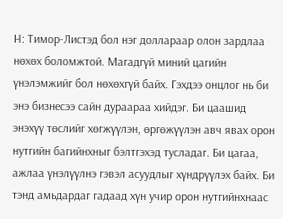Н: Тимор-Листэд бол нэг доллараар олон зардлаа нөхөх боломжтой. Магадгүй миний цагийн үнэлэмжийг бол нөхөхгүй байх. Гэхдээ онцлог нь би энэ бизнесээ сайн дураараа хийдэг. Би цаашид энэхүү төслийг хөгжүүлэн, өргөжүүлэн авч явах орон нутгийн багийнхныг бэлтгэхэд тусладаг. Би цагаа, ажлаа үнэлүүлнэ гэвэл асуудлыг хүндрүүлэх байх. Би тэнд амьдардаг гадаад хүн учир орон нутгийнхнаас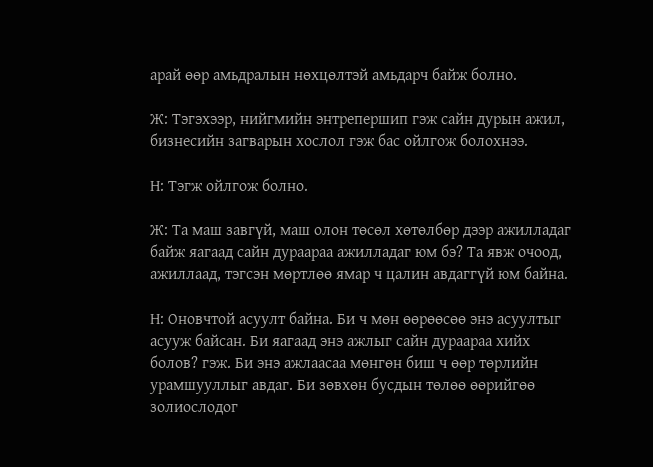арай өөр амьдралын нөхцөлтэй амьдарч байж болно.

Ж: Тэгэхээр, нийгмийн энтрепершип гэж сайн дурын ажил, бизнесийн загварын хослол гэж бас ойлгож болохнээ.

Н: Тэгж ойлгож болно.

Ж: Та маш завгүй, маш олон төсөл хөтөлбөр дээр ажилладаг байж яагаад сайн дураараа ажилладаг юм бэ? Та явж очоод, ажиллаад, тэгсэн мөртлөө ямар ч цалин авдаггүй юм байна.

Н: Оновчтой асуулт байна. Би ч мөн өөрөөсөө энэ асуултыг асууж байсан. Би яагаад энэ ажлыг сайн дураараа хийх болов? гэж. Би энэ ажлаасаа мөнгөн биш ч өөр төрлийн урамшууллыг авдаг. Би зөвхөн бусдын төлөө өөрийгөө золиослодог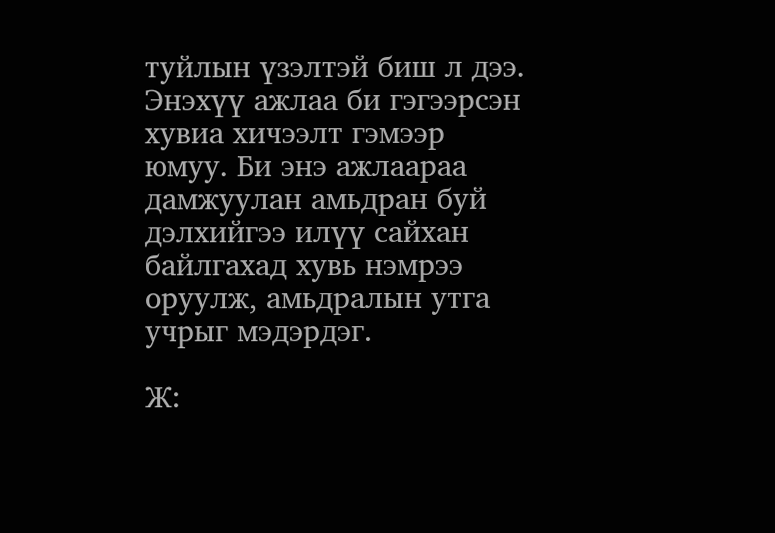туйлын үзэлтэй биш л дээ. Энэхүү ажлаа би гэгээрсэн хувиа хичээлт гэмээр юмуу. Би энэ ажлаараа дамжуулан амьдран буй дэлхийгээ илүү сайхан байлгахад хувь нэмрээ оруулж, амьдралын утга учрыг мэдэрдэг.

Ж: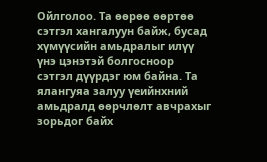Ойлголоо. Та өөрөө өөртөө сэтгэл хангалуун байж, бусад хүмүүсийн амьдралыг илүү үнэ цэнэтэй болгосноор сэтгэл дүүрдэг юм байна. Та ялангуяа залуу үеийнхний амьдралд өөрчлөлт авчрахыг зорьдог байх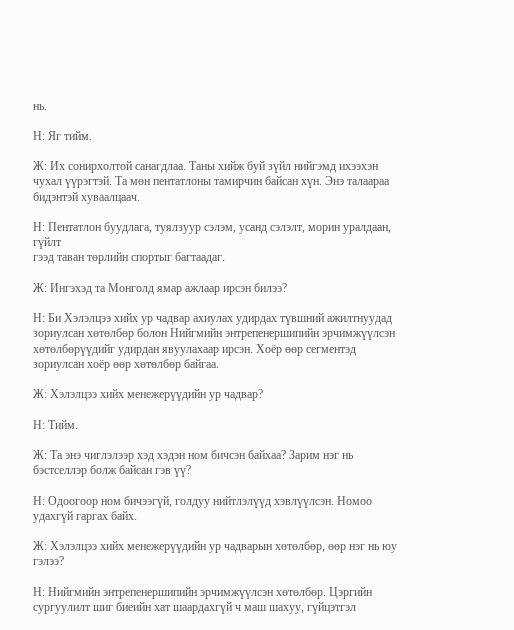нь.

Н: Яг тийм.

Ж: Их сонирхолтой санагдлаа. Таны хийж буй зүйл нийгэмд ихээхэн чухал үүрэгтэй. Та мөн пентатлоны тамирчин байсан хүн. Энэ талаараа бидэнтэй хуваалцаач.

Н: Пентатлон буудлага, туялзуур сэлэм, усанд сэлэлт, морин уралдаан, гүйлт
гээд таван төрлийн спортыг багтаадаг.

Ж: Ингэхэд та Монголд ямар ажлаар ирсэн билээ?

Н: Би Хэлэлцээ хийх ур чадвар ахиулах удирдах түвшний ажилтнуудад зориулсан хөтөлбөр болон Нийгмийн энтрепенершипийн эрчимжүүлсэн хөтөлбөрүүдийг удирдан явуулахаар ирсэн. Хоёр өөр сегментэд зориулсан хоёр өөр хөтөлбөр байгаа.

Ж: Хэлэлцээ хийх менежерүүдийн ур чадвар?

Н: Тийм.

Ж: Та энэ чиглэлээр хэд хэдэн ном бичсэн байхаа? Зарим нэг нь бэстселлэр болж байсан гэв үү?

Н: Одоогоор ном бичээгүй, голдуу нийтлэлүүд хэвлүүлсэн. Номоо удахгүй гаргах байх.

Ж: Хэлэлцээ хийх менежерүүдийн ур чадварын хөтөлбөр, өөр нэг нь юу гэлээ?

Н: Нийгмийн энтрепенершипийн эрчимжүүлсэн хөтөлбөр. Цэргийн сургуулилт шиг биеийн хат шаардахгүй ч маш шахуу, гүйцэтгэл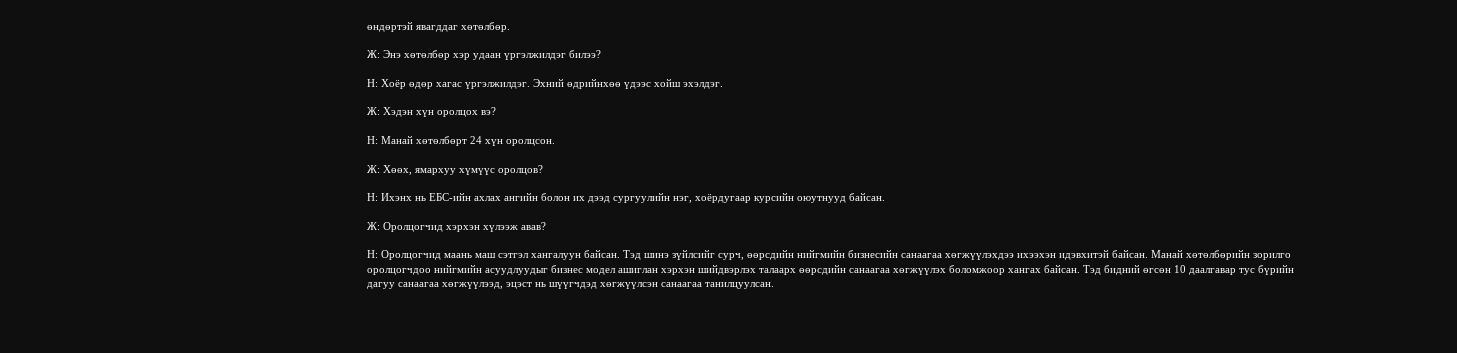өндөртэй явагддаг хөтөлбөр.

Ж: Энэ хөтөлбөр хэр удаан үргэлжилдэг билээ?

Н: Хоёр өдөр хагас үргэлжилдэг. Эхний өдрийнхөө үдээс хойш эхэлдэг.

Ж: Хэдэн хүн оролцох вэ?

Н: Манай хөтөлбөрт 24 хүн оролцсон.

Ж: Хөөх, ямархуу хүмүүс оролцов?

Н: Ихэнх нь ЕБС-ийн ахлах ангийн болон их дээд сургуулийн нэг, хоёрдугаар курсийн оюутнууд байсан.

Ж: Оролцогчид хэрхэн хүлээж авав?

Н: Оролцогчид маань маш сэтгэл хангалуун байсан. Тэд шинэ зүйлсийг сурч, өөрсдийн нийгмийн бизнесийн санаагаа хөгжүүлэхдээ ихээхэн идэвхитэй байсан. Манай хөтөлбөрийн зорилго оролцогчдоо нийгмийн асуудлуудыг бизнес модел ашиглан хэрхэн шийдвэрлэх талаарх өөрсдийн санаагаа хөгжүүлэх боломжоор хангах байсан. Тэд бидний өгсөн 10 даалгавар тус бүрийн дагуу санаагаа хөгжүүлээд, эцэст нь шүүгчдэд хөгжүүлсэн санаагаа танилцуулсан.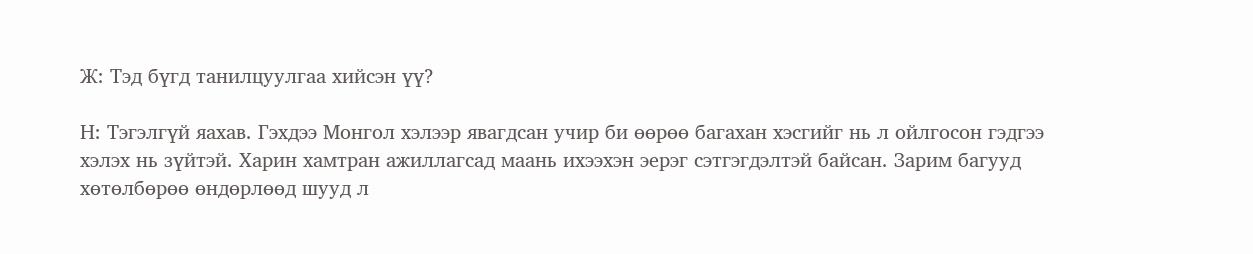Ж: Тэд бүгд танилцуулгаа хийсэн үү?

Н: Тэгэлгүй яахав. Гэхдээ Монгол хэлээр явагдсан учир би өөрөө багахан хэсгийг нь л ойлгосон гэдгээ хэлэх нь зүйтэй. Харин хамтран ажиллагсад маань ихээхэн эерэг сэтгэгдэлтэй байсан. Зарим багууд хөтөлбөрөө өндөрлөөд шууд л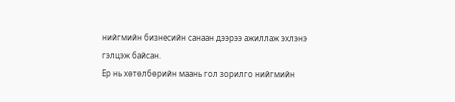нийгмийн бизнесийн санаан дээрээ ажиллаж эхлэнэ гэлцэж байсан.
Ер нь хөтөлбөрийн маань гол зорилго нийгмийн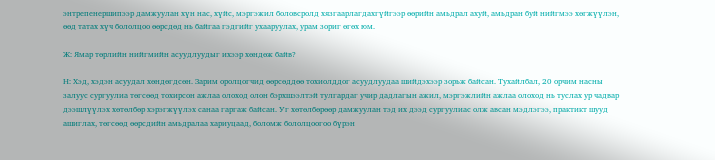энтрепенершипээр дамжуулан хүн нас, хүйс, мэргэжил боловсролд хязгаарлагдахгүйгээр өөрийн амьдрал ахуй, амьдран буй нийгмээ хөгжүүлэн, өөд татах хүч бололцоо өөрсдөд нь байгаа гэдгийг ухааруулах, урам зориг өгөх юм.

Ж: Ямар төрлийн нийгмийн асуудлуудыг ихээр хөндөж байв?

Н: Хэд, хэдэн асуудал хөндөгдсөн. Зарим оролцогчид өөрсөддөө тохиолддог асуудлуудаа шийдэхээр зорьж байсан. Тухайлбал, 20 орчим насны залуус сургуулиа төгсөөд тохирсон ажлаа олоход олон бэрхшээлтэй тулгардаг учир дадлагын ажил, мэргэжлийн ажлаа олоход нь туслах ур чадвар дээшлүүлэх хөтөлбөр хэрэгжүүлэх санаа гаргаж байсан. Уг хөтөлбөрөөр дамжуулан тэд их дээд сургуулиас олж авсан мэдлэгээ, практикт шууд ашиглах, төгсөөд өөрсдийн амьдралаа хариуцаад, боломж бололцоогоо бүрэн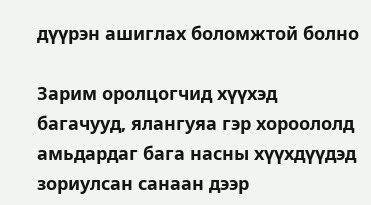дүүрэн ашиглах боломжтой болно

Зарим оролцогчид хүүхэд багачууд, ялангуяа гэр хороололд амьдардаг бага насны хүүхдүүдэд зориулсан санаан дээр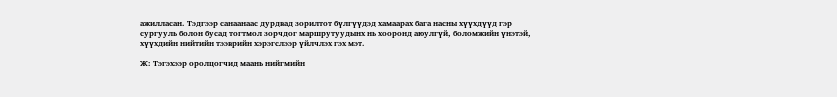ажилласан. Тэдгээр санаанаас дурдвад зорилтот бүлгүүдэд хамаарах бага насны хүүхдүүд гэр сургууль болон бусад тогтмол зорчдог маршрутуудынх нь хооронд аюулгүй, боломжийн үнэтэй, хүүхдийн нийтийн тээврийн хэрэгслээр үйлчлэх гэх мэт.

Ж: Тэгэхээр оролцогчид маань нийгмийн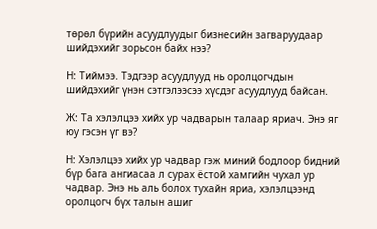төрөл бүрийн асуудлуудыг бизнесийн загваруудаар шийдэхийг зорьсон байх нээ?

Н: Тиймээ. Тэдгээр асуудлууд нь оролцогчдын шийдэхийг үнэн сэтгэлээсээ хүсдэг асуудлууд байсан.

Ж: Та хэлэлцээ хийх ур чадварын талаар яриач. Энэ яг юу гэсэн үг вэ?

Н: Хэлэлцээ хийх ур чадвар гэж миний бодлоор бидний бүр бага ангиасаа л сурах ёстой хамгийн чухал ур чадвар. Энэ нь аль болох тухайн яриа, хэлэлцээнд оролцогч бүх талын ашиг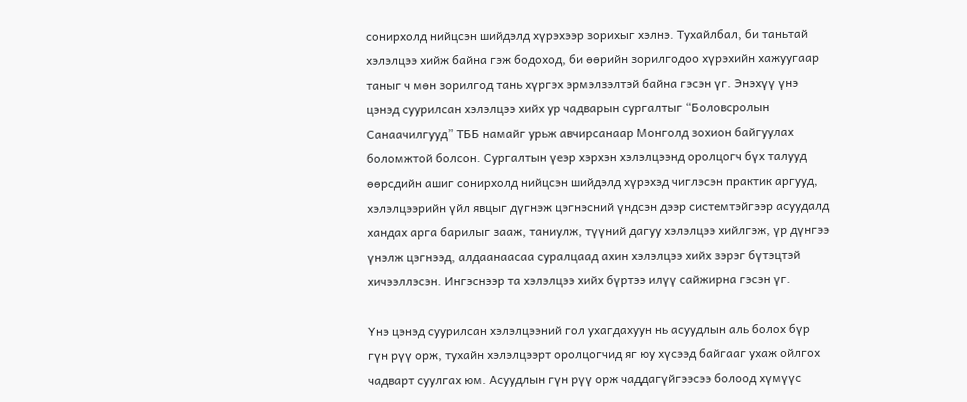сонирхолд нийцсэн шийдэлд хүрэхээр зорихыг хэлнэ. Тухайлбал, би таньтай хэлэлцээ хийж байна гэж бодоход, би өөрийн зорилгодоо хүрэхийн хажуугаар таныг ч мөн зорилгод тань хүргэх эрмэлзэлтэй байна гэсэн үг. Энэхүү үнэ цэнэд суурилсан хэлэлцээ хийх ур чадварын сургалтыг “Боловсролын Санаачилгууд” ТББ намайг урьж авчирсанаар Монголд зохион байгуулах боломжтой болсон. Сургалтын үеэр хэрхэн хэлэлцээнд оролцогч бүх талууд өөрсдийн ашиг сонирхолд нийцсэн шийдэлд хүрэхэд чиглэсэн практик аргууд, хэлэлцээрийн үйл явцыг дүгнэж цэгнэсний үндсэн дээр системтэйгээр асуудалд хандах арга барилыг зааж, таниулж, түүний дагуу хэлэлцээ хийлгэж, үр дүнгээ үнэлж цэгнээд, алдаанаасаа суралцаад ахин хэлэлцээ хийх зэрэг бүтэцтэй хичээллэсэн. Ингэснээр та хэлэлцээ хийх бүртээ илүү сайжирна гэсэн үг.

Үнэ цэнэд суурилсан хэлэлцээний гол ухагдахуун нь асуудлын аль болох бүр гүн рүү орж, тухайн хэлэлцээрт оролцогчид яг юу хүсээд байгааг ухаж ойлгох чадварт суулгах юм. Асуудлын гүн рүү орж чаддагүйгээсээ болоод хүмүүс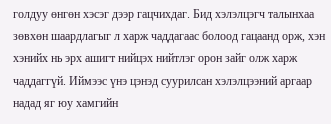голдуу өнгөн хэсэг дээр гацчихдаг. Бид хэлэлцэгч талынхаа зөвхөн шаардлагыг л харж чаддагаас болоод гацаанд орж, хэн хэнийх нь эрх ашигт нийцэх нийтлэг орон зайг олж харж чаддаггүй. Иймээс үнэ цэнэд суурилсан хэлэлцээний аргаар надад яг юу хамгийн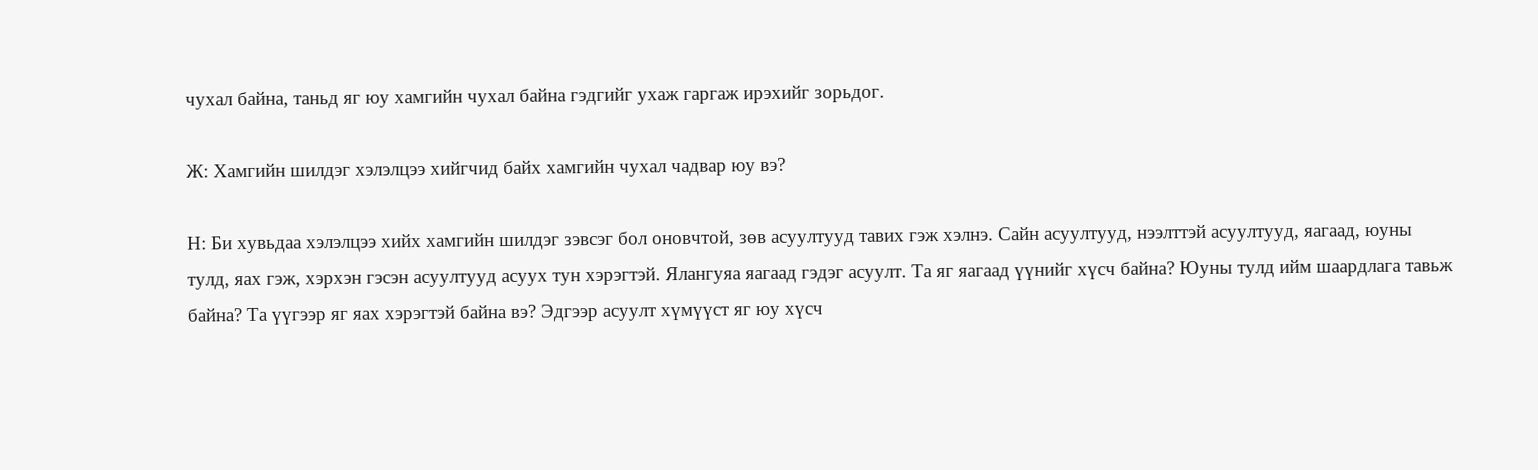чухал байна, таньд яг юу хамгийн чухал байна гэдгийг ухаж гаргаж ирэхийг зорьдог.

Ж: Хамгийн шилдэг хэлэлцээ хийгчид байх хамгийн чухал чадвар юу вэ?

Н: Би хувьдаа хэлэлцээ хийх хамгийн шилдэг зэвсэг бол оновчтой, зөв асуултууд тавих гэж хэлнэ. Сайн асуултууд, нээлттэй асуултууд, яагаад, юуны тулд, яах гэж, хэрхэн гэсэн асуултууд асуух тун хэрэгтэй. Ялангуяа яагаад гэдэг асуулт. Та яг яагаад үүнийг хүсч байна? Юуны тулд ийм шаардлага тавьж байна? Та үүгээр яг яах хэрэгтэй байна вэ? Эдгээр асуулт хүмүүст яг юу хүсч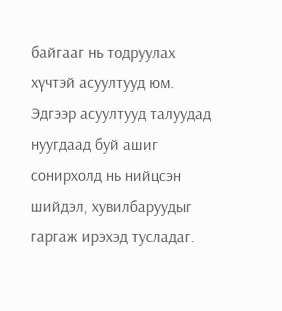байгааг нь тодруулах хүчтэй асуултууд юм. Эдгээр асуултууд талуудад нуугдаад буй ашиг сонирхолд нь нийцсэн шийдэл, хувилбаруудыг гаргаж ирэхэд тусладаг.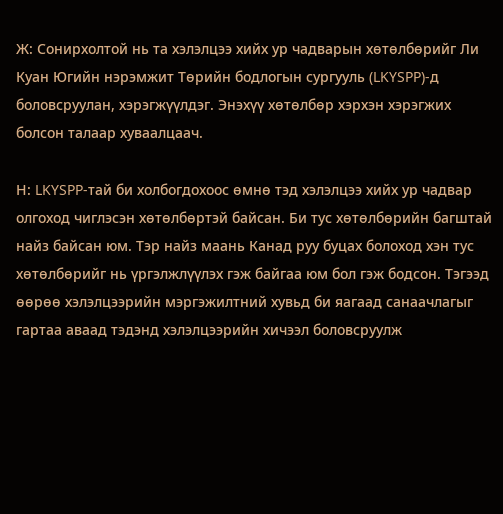Ж: Сонирхолтой нь та хэлэлцээ хийх ур чадварын хөтөлбөрийг Ли Куан Югийн нэрэмжит Төрийн бодлогын сургууль (LKYSPP)-д боловсруулан, хэрэгжүүлдэг. Энэхүү хөтөлбөр хэрхэн хэрэгжих болсон талаар хуваалцаач.

Н: LKYSPP-тай би холбогдохоос өмнө тэд хэлэлцээ хийх ур чадвар олгоход чиглэсэн хөтөлбөртэй байсан. Би тус хөтөлбөрийн багштай найз байсан юм. Тэр найз маань Канад руу буцах болоход хэн тус хөтөлбөрийг нь үргэлжлүүлэх гэж байгаа юм бол гэж бодсон. Тэгээд өөрөө хэлэлцээрийн мэргэжилтний хувьд би яагаад санаачлагыг гартаа аваад тэдэнд хэлэлцээрийн хичээл боловсруулж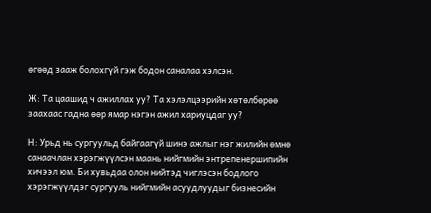өгөөд зааж болохгүй гэж бодон саналаа хэлсэн.

Ж: Та цаашид ч ажиллах уу? Та хэлэлцээрийн хөтөлбөрөө заахаас гадна өөр ямар нэгэн ажил хариуцдаг уу?

Н: Урьд нь сургуульд байгаагүй шинэ ажлыг нэг жилийн өмнө санаачлан хэрэгжүүлсэн маань нийгмийн энтрепенершипийн хичээл юм. Би хувьдаа олон нийтэд чиглэсэн бодлого хэрэгжүүлдэг сургууль нийгмийн асуудлуудыг бизнесийн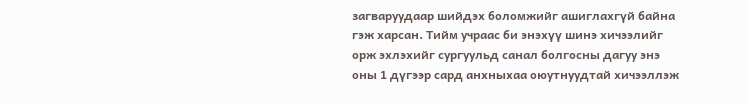загваруудаар шийдэх боломжийг ашиглахгүй байна гэж харсан. Тийм учраас би энэхүү шинэ хичээлийг орж эхлэхийг сургуульд санал болгосны дагуу энэ оны 1 дүгээр сард анхныхаа оюутнуудтай хичээллэж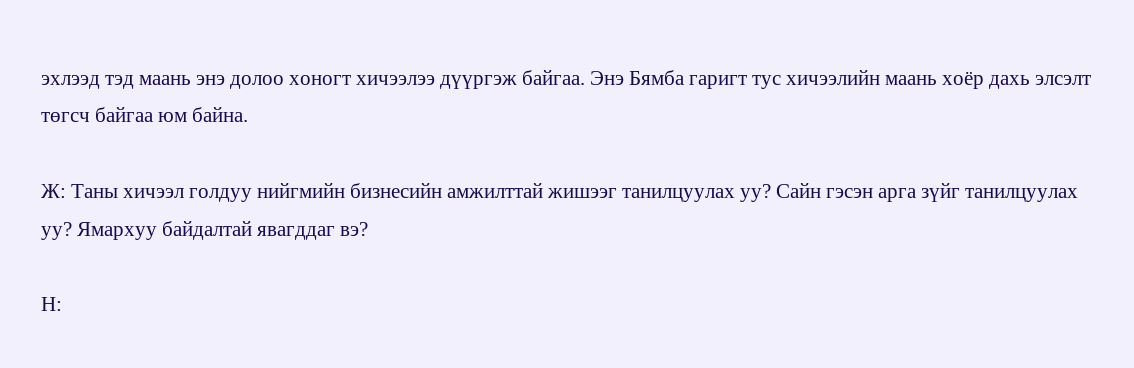эхлээд тэд маань энэ долоо хоногт хичээлээ дүүргэж байгаа. Энэ Бямба гаригт тус хичээлийн маань хоёр дахь элсэлт төгсч байгаа юм байна.

Ж: Таны хичээл голдуу нийгмийн бизнесийн амжилттай жишээг танилцуулах уу? Сайн гэсэн арга зүйг танилцуулах уу? Ямархуу байдалтай явагддаг вэ?

Н: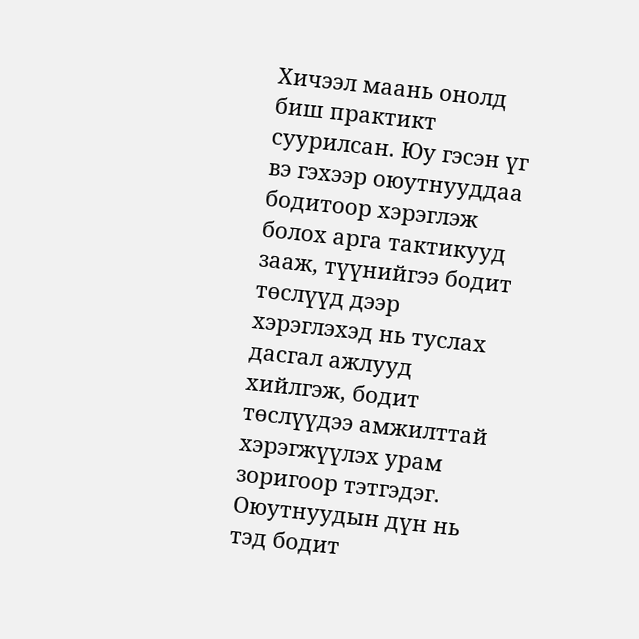Хичээл маань онолд биш практикт суурилсан. Юу гэсэн үг вэ гэхээр оюутнууддаа бодитоор хэрэглэж болох арга тактикууд зааж, түүнийгээ бодит төслүүд дээр хэрэглэхэд нь туслах дасгал ажлууд хийлгэж, бодит төслүүдээ амжилттай хэрэгжүүлэх урам зоригоор тэтгэдэг. Оюутнуудын дүн нь тэд бодит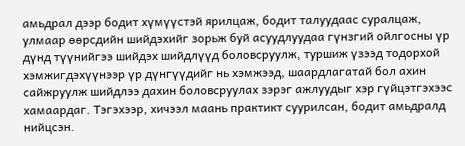амьдрал дээр бодит хүмүүстэй ярилцаж, бодит талуудаас суралцаж, улмаар өөрсдийн шийдэхийг зорьж буй асуудлуудаа гүнзгий ойлгосны үр дүнд түүнийгээ шийдэх шийдлүүд боловсруулж, туршиж үзээд тодорхой хэмжигдэхүүнээр үр дүнгүүдийг нь хэмжээд, шаардлагатай бол ахин сайжруулж шийдлээ дахин боловсруулах зэрэг ажлуудыг хэр гүйцэтгэхээс хамаардаг. Тэгэхээр, хичээл маань практикт суурилсан, бодит амьдралд нийцсэн.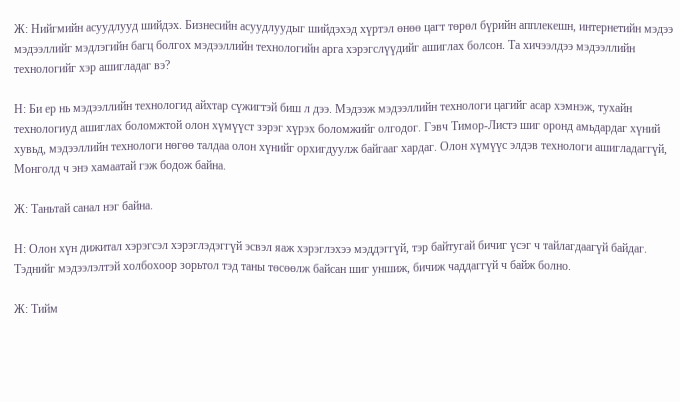Ж: Нийгмийн асуудлууд шийдэх. Бизнесийн асуудлуудыг шийдэхэд хүртэл өнөө цагт төрөл бүрийн апплекешн, интернетийн мэдээ мэдээллийг мэдлэгийн багц болгох мэдээллийн технологийн арга хэрэгслүүдийг ашиглах болсон. Та хичээлдээ мэдээллийн технологийг хэр ашигладаг вэ?

Н: Би ер нь мэдээллийн технологид айхтар сүжигтэй биш л дээ. Мэдээж мэдээллийн технологи цагийг асар хэмнэж, тухайн технологиуд ашиглах боломжтой олон хүмүүст зэрэг хүрэх боломжийг олгодог. Гэвч Тимор-Листэ шиг оронд амьдардаг хүний хувьд, мэдээллийн технологи нөгөө талдаа олон хүнийг орхигдуулж байгааг хардаг. Олон хүмүүс элдэв технологи ашигладаггүй, Монголд ч энэ хамаатай гэж бодож байна.

Ж: Таньтай санал нэг байна.

Н: Олон хүн дижитал хэрэгсэл хэрэглэдэггүй эсвэл яаж хэрэглэхээ мэддэггүй, тэр байтугай бичиг үсэг ч тайлагдаагүй байдаг. Тэднийг мэдээлэлтэй холбохоор зорьтол тэд таны төсөөлж байсан шиг уншиж, бичиж чаддаггүй ч байж болно.

Ж: Тийм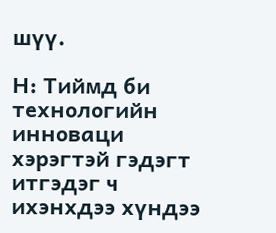шүү.

Н: Тиймд би технологийн инноваци хэрэгтэй гэдэгт итгэдэг ч ихэнхдээ хүндээ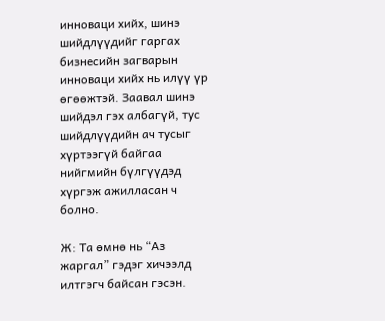инноваци хийх, шинэ шийдлүүдийг гаргах бизнесийн загварын инноваци хийх нь илүү үр өгөөжтэй. Заавал шинэ шийдэл гэх албагүй, тус шийдлүүдийн ач тусыг хүртээгүй байгаа нийгмийн бүлгүүдэд хүргэж ажилласан ч болно.

Ж: Та өмнө нь “Аз жаргал” гэдэг хичээлд илтгэгч байсан гэсэн.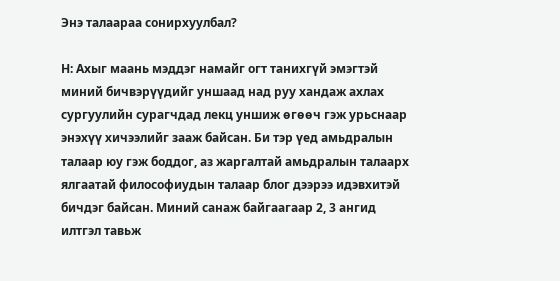Энэ талаараа сонирхуулбал?

Н: Ахыг маань мэддэг намайг огт танихгүй эмэгтэй миний бичвэрүүдийг уншаад над руу хандаж ахлах сургуулийн сурагчдад лекц уншиж өгөөч гэж урьснаар энэхүү хичээлийг зааж байсан. Би тэр үед амьдралын талаар юу гэж боддог, аз жаргалтай амьдралын талаарх ялгаатай философиудын талаар блог дээрээ идэвхитэй бичдэг байсан. Миний санаж байгаагаар 2, 3 ангид илтгэл тавьж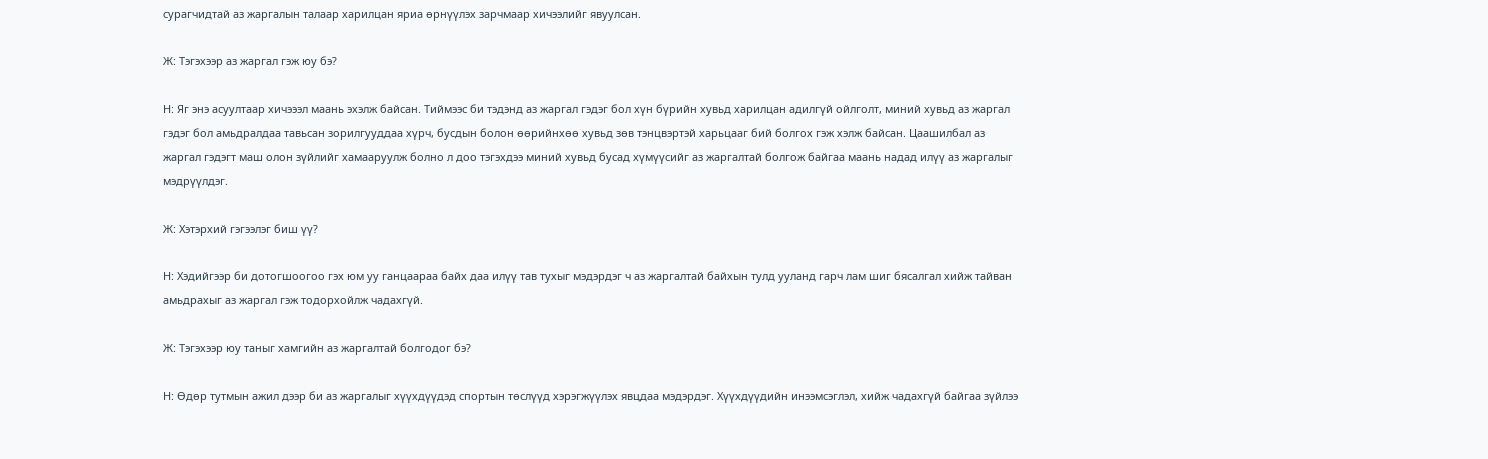сурагчидтай аз жаргалын талаар харилцан яриа өрнүүлэх зарчмаар хичээлийг явуулсан.

Ж: Тэгэхээр аз жаргал гэж юу бэ?

Н: Яг энэ асуултаар хичэээл маань эхэлж байсан. Тиймээс би тэдэнд аз жаргал гэдэг бол хүн бүрийн хувьд харилцан адилгүй ойлголт, миний хувьд аз жаргал гэдэг бол амьдралдаа тавьсан зорилгууддаа хүрч, бусдын болон өөрийнхөө хувьд зөв тэнцвэртэй харьцааг бий болгох гэж хэлж байсан. Цаашилбал аз жаргал гэдэгт маш олон зүйлийг хамааруулж болно л доо тэгэхдээ миний хувьд бусад хүмүүсийг аз жаргалтай болгож байгаа маань надад илүү аз жаргалыг мэдрүүлдэг.

Ж: Хэтэрхий гэгээлэг биш үү?

Н: Хэдийгээр би дотогшоогоо гэх юм уу ганцаараа байх даа илүү тав тухыг мэдэрдэг ч аз жаргалтай байхын тулд ууланд гарч лам шиг бясалгал хийж тайван амьдрахыг аз жаргал гэж тодорхойлж чадахгүй.

Ж: Тэгэхээр юу таныг хамгийн аз жаргалтай болгодог бэ?

Н: Өдөр тутмын ажил дээр би аз жаргалыг хүүхдүүдэд спортын төслүүд хэрэгжүүлэх явцдаа мэдэрдэг. Хүүхдүүдийн инээмсэглэл, хийж чадахгүй байгаа зүйлээ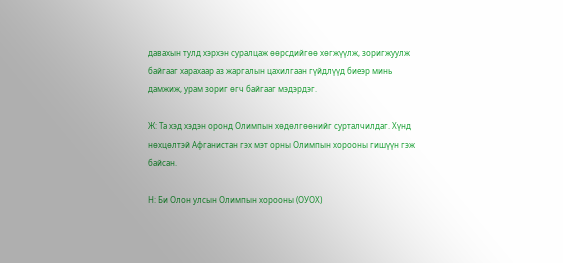давахын тулд хэрхэн суралцаж өөрсдийгөө хөгжүүлж, зоригжуулж байгааг харахаар аз жаргалын цахилгаан гүйдлүүд биеэр минь дамжиж, урам зориг өгч байгааг мэдэрдэг.

Ж: Та хэд хэдэн оронд Олимпын хөдөлгөөнийг сурталчилдаг. Хүнд нөхцөлтэй Афганистан гэх мэт орны Олимпын хорооны гишүүн гэж байсан.

Н: Би Олон улсын Олимпын хорооны (ОУОХ)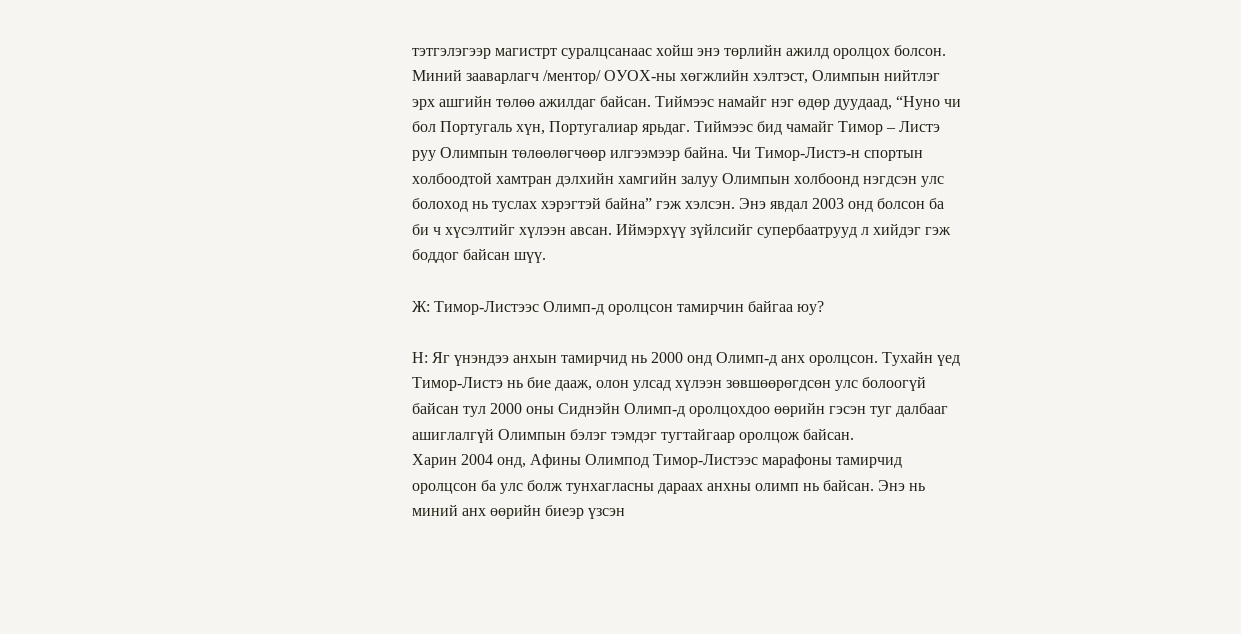тэтгэлэгээр магистрт суралцсанаас хойш энэ төрлийн ажилд оролцох болсон. Миний зааварлагч /ментор/ ОУОХ-ны хөгжлийн хэлтэст, Олимпын нийтлэг эрх ашгийн төлөө ажилдаг байсан. Тиймээс намайг нэг өдөр дуудаад, “Нуно чи бол Португаль хүн, Португалиар ярьдаг. Тиймээс бид чамайг Тимор – Листэ руу Олимпын төлөөлөгчөөр илгээмээр байна. Чи Тимор-Листэ-н спортын холбоодтой хамтран дэлхийн хамгийн залуу Олимпын холбоонд нэгдсэн улс болоход нь туслах хэрэгтэй байна” гэж хэлсэн. Энэ явдал 2003 онд болсон ба би ч хүсэлтийг хүлээн авсан. Иймэрхүү зүйлсийг супербаатрууд л хийдэг гэж боддог байсан шүү.

Ж: Тимор-Листээс Олимп-д оролцсон тамирчин байгаа юу?

Н: Яг үнэндээ анхын тамирчид нь 2000 онд Олимп-д анх оролцсон. Тухайн үед Тимор-Листэ нь бие дааж, олон улсад хүлээн зөвшөөрөгдсөн улс болоогүй байсан тул 2000 оны Сиднэйн Олимп-д оролцохдоо өөрийн гэсэн туг далбааг ашиглалгүй Олимпын бэлэг тэмдэг тугтайгаар оролцож байсан.
Харин 2004 онд, Афины Олимпод Тимор-Листээс марафоны тамирчид оролцсон ба улс болж тунхагласны дараах анхны олимп нь байсан. Энэ нь миний анх өөрийн биеэр үзсэн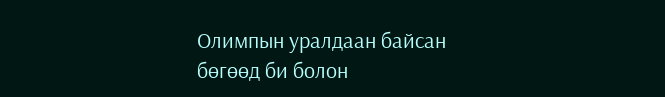Олимпын уралдаан байсан бөгөөд би болон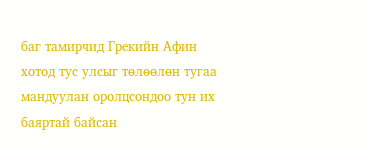баг тамирчид Грекийн Афин хотод тус улсыг төлөөлөн тугаа мандуулан оролцсондоо тун их баяртай байсан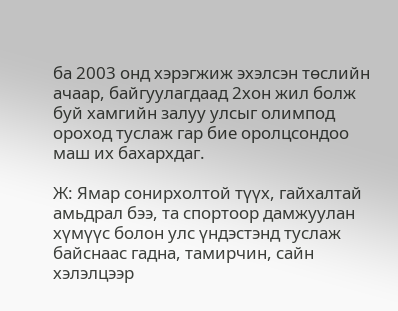ба 2003 онд хэрэгжиж эхэлсэн төслийн ачаар, байгуулагдаад 2хон жил болж буй хамгийн залуу улсыг олимпод ороход туслаж гар бие оролцсондоо маш их бахархдаг.

Ж: Ямар сонирхолтой түүх, гайхалтай амьдрал бээ, та спортоор дамжуулан хүмүүс болон улс үндэстэнд туслаж байснаас гадна, тамирчин, сайн хэлэлцээр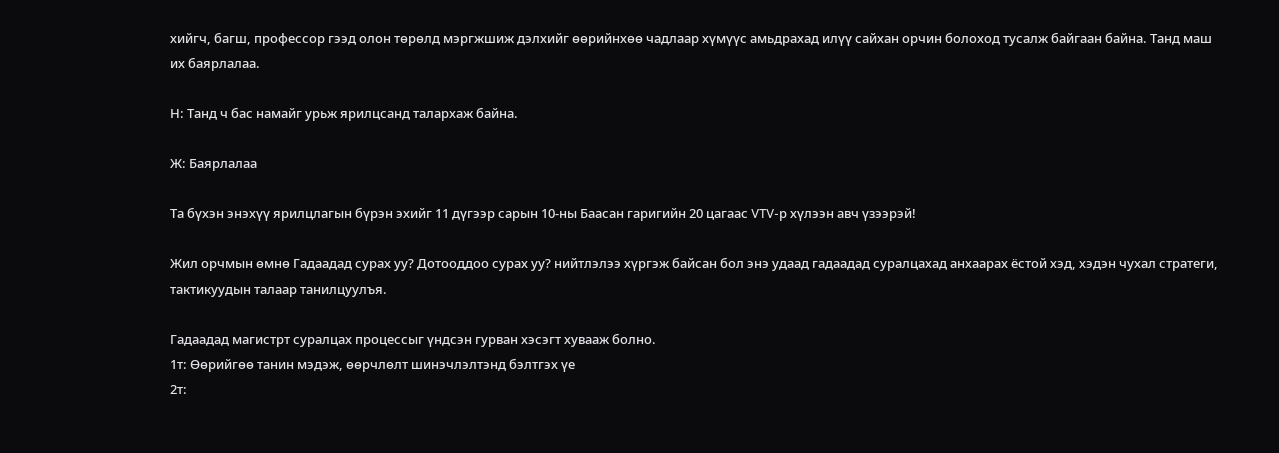хийгч, багш, профессор гээд олон төрөлд мэргжшиж дэлхийг өөрийнхөө чадлаар хүмүүс амьдрахад илүү сайхан орчин болоход тусалж байгаан байна. Танд маш их баярлалаа.

Н: Танд ч бас намайг урьж ярилцсанд талархаж байна.

Ж: Баярлалаа

Та бүхэн энэхүү ярилцлагын бүрэн эхийг 11 дүгээр сарын 10-ны Баасан гаригийн 20 цагаас VTV-р хүлээн авч үзээрэй!

Жил орчмын өмнө Гадаадад сурах уу? Дотооддоо сурах уу? нийтлэлээ хүргэж байсан бол энэ удаад гадаадад суралцахад анхаарах ёстой хэд, хэдэн чухал стратеги, тактикуудын талаар танилцуулъя.

Гадаадад магистрт суралцах процессыг үндсэн гурван хэсэгт хувааж болно.
1т: Өөрийгөө танин мэдэж, өөрчлөлт шинэчлэлтэнд бэлтгэх үе
2т: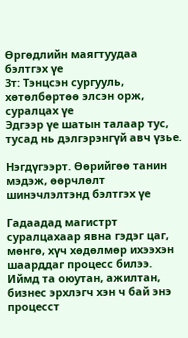Өргөдлийн маягтуудаа бэлтгэх үе
3т: Тэнцсэн сургууль, хөтөлбөртөө элсэн орж, суралцах үе
Эдгээр үе шатын талаар тус, тусад нь дэлгэрэнгүй авч үзье.

Нэгдүгээрт. Өөрийгөө танин мэдэж, өөрчлөлт шинэчлэлтэнд бэлтгэх үе

Гадаадад магистрт суралцахаар явна гэдэг цаг, мөнгө, хүч хөдөлмөр ихээхэн шаарддаг процесс билээ. Иймд та оюутан, ажилтан, бизнес эрхлэгч хэн ч бай энэ процесст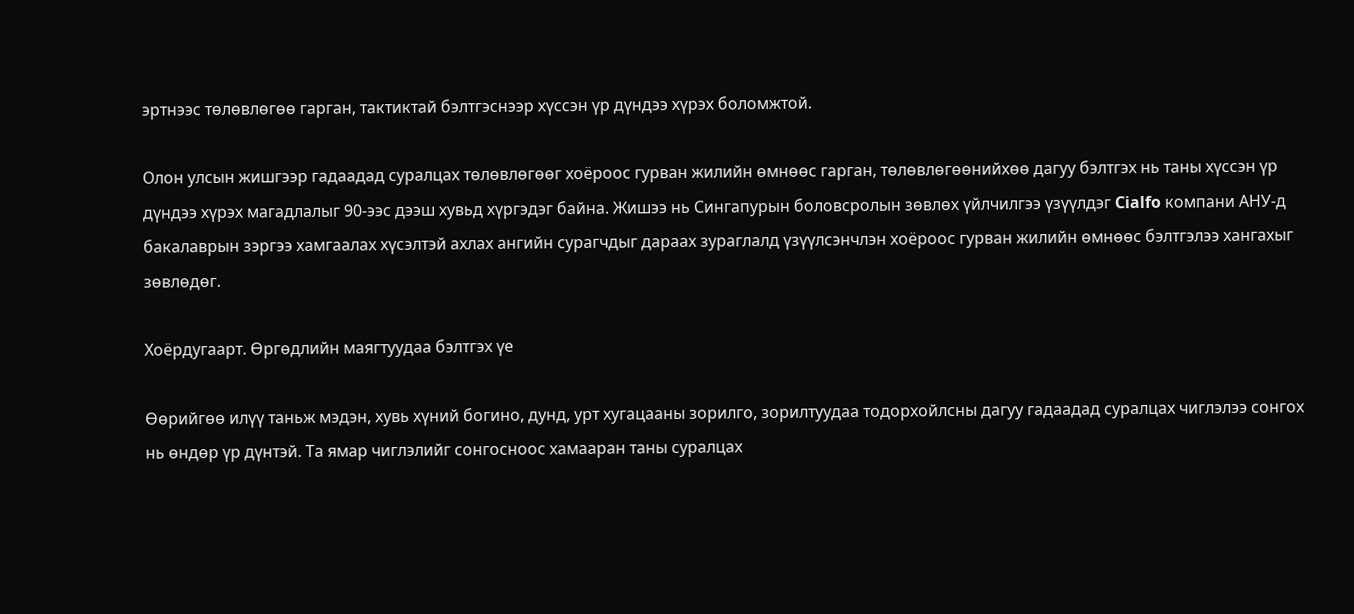эртнээс төлөвлөгөө гарган, тактиктай бэлтгэснээр хүссэн үр дүндээ хүрэх боломжтой.

Олон улсын жишгээр гадаадад суралцах төлөвлөгөөг хоёроос гурван жилийн өмнөөс гарган, төлөвлөгөөнийхөө дагуу бэлтгэх нь таны хүссэн үр дүндээ хүрэх магадлалыг 90-ээс дээш хувьд хүргэдэг байна. Жишээ нь Сингапурын боловсролын зөвлөх үйлчилгээ үзүүлдэг Cialfo компани АНУ-д бакалаврын зэргээ хамгаалах хүсэлтэй ахлах ангийн сурагчдыг дараах зураглалд үзүүлсэнчлэн хоёроос гурван жилийн өмнөөс бэлтгэлээ хангахыг зөвлөдөг.

Хоёрдугаарт. Өргөдлийн маягтуудаа бэлтгэх үе

Өөрийгөө илүү таньж мэдэн, хувь хүний богино, дунд, урт хугацааны зорилго, зорилтуудаа тодорхойлсны дагуу гадаадад суралцах чиглэлээ сонгох нь өндөр үр дүнтэй. Та ямар чиглэлийг сонгосноос хамааран таны суралцах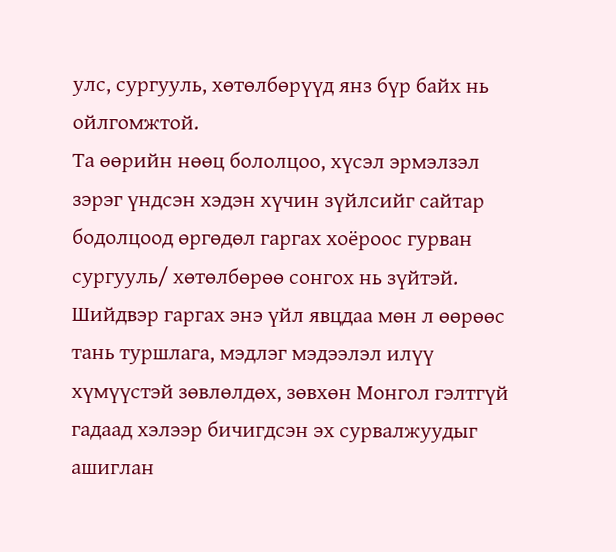улс, сургууль, хөтөлбөрүүд янз бүр байх нь ойлгомжтой.
Та өөрийн нөөц бололцоо, хүсэл эрмэлзэл зэрэг үндсэн хэдэн хүчин зүйлсийг сайтар бодолцоод өргөдөл гаргах хоёроос гурван сургууль/ хөтөлбөрөө сонгох нь зүйтэй. Шийдвэр гаргах энэ үйл явцдаа мөн л өөрөөс тань туршлага, мэдлэг мэдээлэл илүү хүмүүстэй зөвлөлдөх, зөвхөн Монгол гэлтгүй гадаад хэлээр бичигдсэн эх сурвалжуудыг ашиглан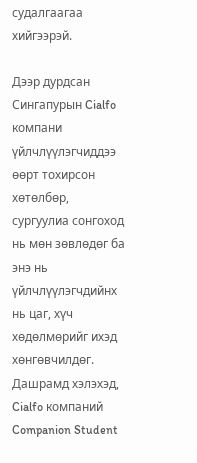судалгаагаа хийгээрэй.

Дээр дурдсан Сингапурын Cialfo компани үйлчлүүлэгчиддээ өөрт тохирсон хөтөлбөр, сургуулиа сонгоход нь мөн зөвлөдөг ба энэ нь үйлчлүүлэгчдийнх нь цаг, хүч хөдөлмөрийг ихэд хөнгөвчилдөг. Дашрамд хэлэхэд, Cialfo компаний Companion Student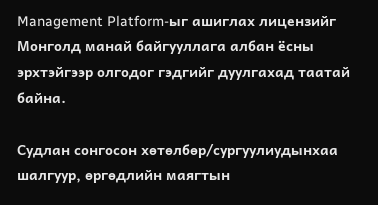Management Platform-ыг ашиглах лицензийг Монголд манай байгууллага албан ёсны эрхтэйгээр олгодог гэдгийг дуулгахад таатай байна.

Судлан сонгосон хөтөлбөр/сургуулиудынхаа шалгуур, өргөдлийн маягтын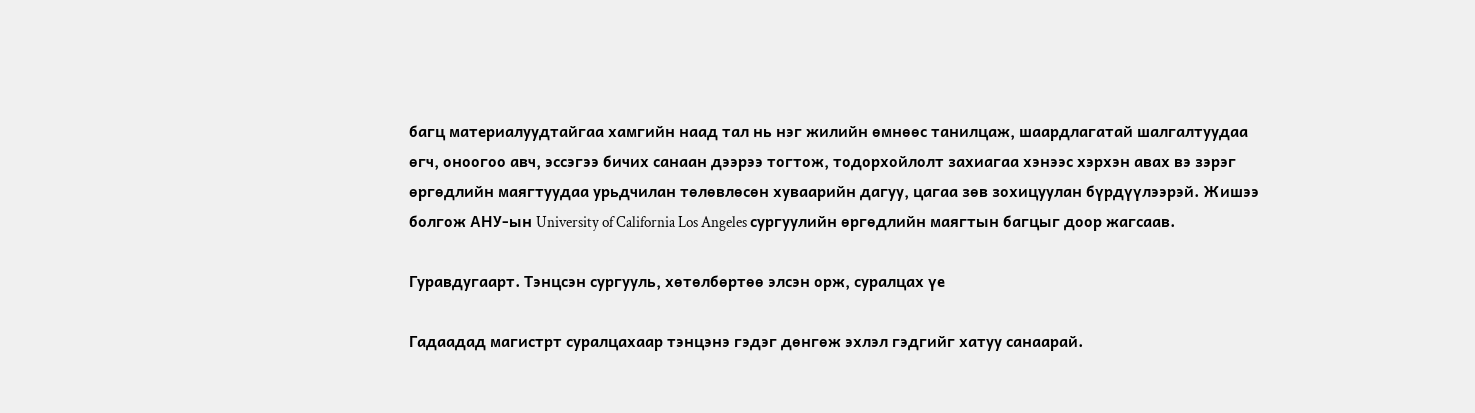багц материалуудтайгаа хамгийн наад тал нь нэг жилийн өмнөөс танилцаж, шаардлагатай шалгалтуудаа өгч, оноогоо авч, эссэгээ бичих санаан дээрээ тогтож, тодорхойлолт захиагаа хэнээс хэрхэн авах вэ зэрэг өргөдлийн маягтуудаа урьдчилан төлөвлөсөн хуваарийн дагуу, цагаа зөв зохицуулан бүрдүүлээрэй. Жишээ болгож АНУ-ын University of California Los Angeles сургуулийн өргөдлийн маягтын багцыг доор жагсаав.

Гуравдугаарт. Тэнцсэн сургууль, хөтөлбөртөө элсэн орж, суралцах үе

Гадаадад магистрт суралцахаар тэнцэнэ гэдэг дөнгөж эхлэл гэдгийг хатуу санаарай.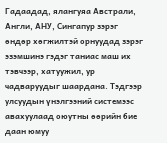Гадаадад, ялангуяа Австрали, Англи, АНУ, Сингапур зэрэг өндөр хөгжилтэй орнуудад зэрэг эзэмшинэ гэдэг таниас маш их тэвчээр, хатуужил, ур чадваруудыг шаардана. Тэдгээр улсуудын үнэлгээний системээс авахуулаад оюутны өөрийн бие даан юмуу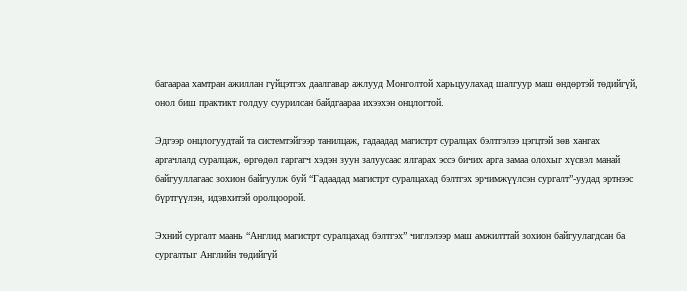багаараа хамтран ажиллан гүйцэтгэх даалгавар ажлууд Монголтой харьцуулахад шалгуур маш өндөртэй төдийгүй, онол биш практикт голдуу суурилсан байдгаараа ихээхэн онцлогтой.

Эдгээр онцлогуудтай та системтэйгээр танилцаж, гадаадад магистрт суралцах бэлтгэлээ цэгцтэй зөв хангах аргачлалд суралцаж, өргөдөл гаргагч хэдэн зуун залуусаас ялгарах эссэ бичих арга замаа олохыг хүсвэл манай байгууллагаас зохион байгуулж буй “Гадаадад магистрт суралцахад бэлтгэх эрчимжүүлсэн сургалт”-уудад эртнээс бүртгүүлэн, идэвхитэй оролцоорой.

Эхний сургалт маань “Англид магистрт суралцахад бэлтгэх” чиглэлээр маш амжилттай зохион байгуулагдсан ба сургалтыг Английн төдийгүй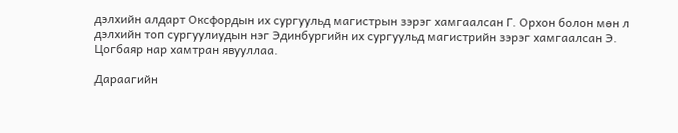дэлхийн алдарт Оксфордын их сургуульд магистрын зэрэг хамгаалсан Г. Орхон болон мөн л дэлхийн топ сургуулиудын нэг Эдинбургийн их сургуульд магистрийн зэрэг хамгаалсан Э. Цогбаяр нар хамтран явууллаа.

Дараагийн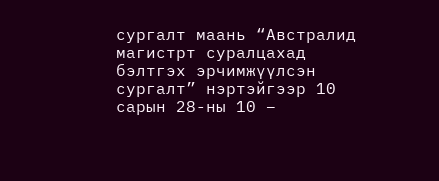сургалт маань “Австралид магистрт суралцахад бэлтгэх эрчимжүүлсэн сургалт” нэртэйгээр 10 сарын 28-ны 10 –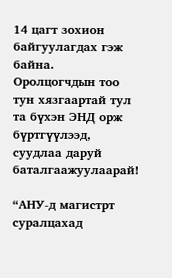14 цагт зохион байгуулагдах гэж байна. Оролцогчдын тоо тун хязгаартай тул та бүхэн ЭНД орж бүртгүүлээд, суудлаа даруй баталгаажуулаарай!

“АНУ-д магистрт суралцахад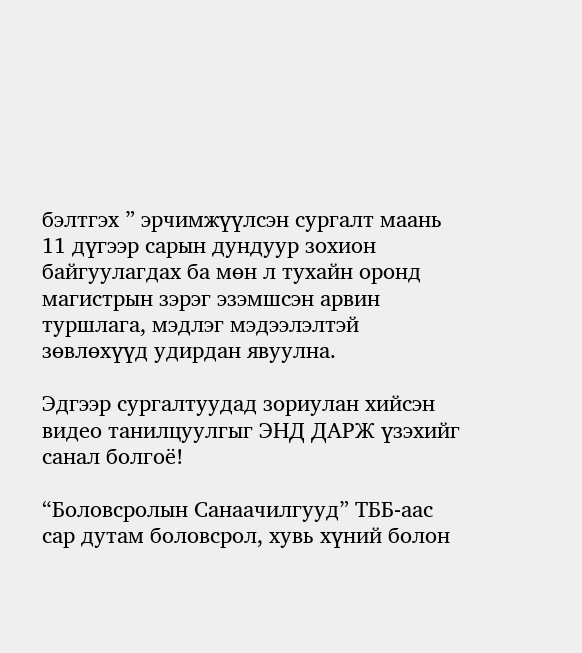бэлтгэх ” эрчимжүүлсэн сургалт маань 11 дүгээр сарын дундуур зохион байгуулагдах ба мөн л тухайн оронд магистрын зэрэг эзэмшсэн арвин туршлага, мэдлэг мэдээлэлтэй зөвлөхүүд удирдан явуулна.

Эдгээр сургалтуудад зориулан хийсэн видео танилцуулгыг ЭНД ДАРЖ үзэхийг санал болгоё!

“Боловсролын Санаачилгууд” ТББ-аас сар дутам боловсрол, хувь хүний болон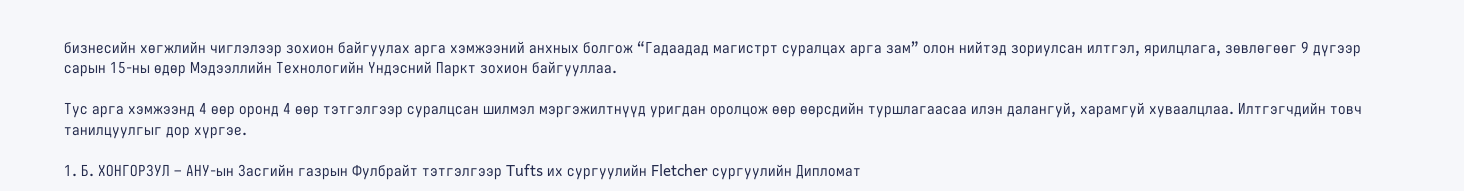бизнесийн хөгжлийн чиглэлээр зохион байгуулах арга хэмжээний анхных болгож “Гадаадад магистрт суралцах арга зам” олон нийтэд зориулсан илтгэл, ярилцлага, зөвлөгөөг 9 дүгээр сарын 15-ны өдөр Мэдээллийн Технологийн Үндэсний Паркт зохион байгууллаа.

Тус арга хэмжээнд 4 өөр оронд 4 өөр тэтгэлгээр суралцсан шилмэл мэргэжилтнүүд уригдан оролцож өөр өөрсдийн туршлагаасаа илэн далангуй, харамгуй хуваалцлаа. Илтгэгчдийн товч танилцуулгыг дор хүргэе.

1. Б. ХОНГОРЗУЛ – АНУ-ын Засгийн газрын Фулбрайт тэтгэлгээр Tufts их сургуулийн Fletcher сургуулийн Дипломат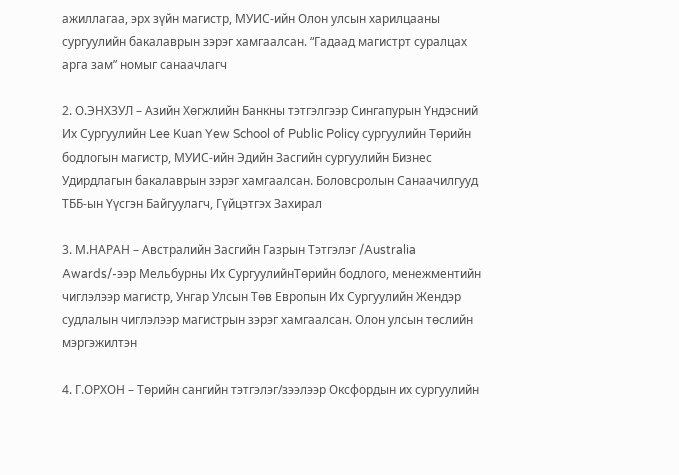ажиллагаа, эрх зүйн магистр, МУИС-ийн Олон улсын харилцааны сургуулийн бакалаврын зэрэг хамгаалсан. “Гадаад магистрт суралцах арга зам” номыг санаачлагч

2. О.ЭНХЗУЛ – Азийн Хөгжлийн Банкны тэтгэлгээр Сингапурын Үндэсний Их Сургуулийн Lee Kuan Yew School of Public Policy сургуулийн Төрийн бодлогын магистр, МУИС-ийн Эдийн Засгийн сургуулийн Бизнес Удирдлагын бакалаврын зэрэг хамгаалсан. Боловсролын Санаачилгууд ТББ-ын Үүсгэн Байгуулагч, Гүйцэтгэх Захирал

3. М.НАРАН – Австралийн Засгийн Газрын Тэтгэлэг /Australia Awards/-ээр Мельбурны Их СургуулийнТөрийн бодлого, менежментийн чиглэлээр магистр, Унгар Улсын Төв Европын Их Сургуулийн Жендэр судлалын чиглэлээр магистрын зэрэг хамгаалсан. Олон улсын төслийн мэргэжилтэн

4. Г.ОРХОН – Төрийн сангийн тэтгэлэг/зээлээр Оксфордын их сургуулийн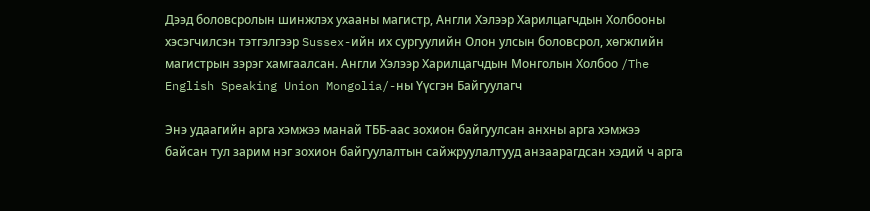Дээд боловсролын шинжлэх ухааны магистр, Англи Хэлээр Харилцагчдын Холбооны хэсэгчилсэн тэтгэлгээр Sussex-ийн их сургуулийн Олон улсын боловсрол, хөгжлийн магистрын зэрэг хамгаалсан. Англи Хэлээр Харилцагчдын Монголын Холбоо /The English Speaking Union Mongolia/-ны Үүсгэн Байгуулагч

Энэ удаагийн арга хэмжээ манай ТББ-аас зохион байгуулсан анхны арга хэмжээ байсан тул зарим нэг зохион байгуулалтын сайжруулалтууд анзаарагдсан хэдий ч арга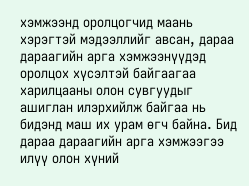хэмжээнд оролцогчид маань хэрэгтэй мэдээллийг авсан, дараа дараагийн арга хэмжээнүүдэд оролцох хүсэлтэй байгаагаа харилцааны олон сувгуудыг ашиглан илэрхийлж байгаа нь бидэнд маш их урам өгч байна. Бид дараа дараагийн арга хэмжээгээ илүү олон хүний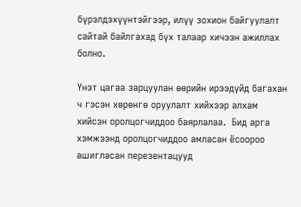бүрэлдэхүүнтэйгээр, илүү зохион байгуулалт сайтай байлгахад бүх талаар хичээн ажиллах болно.

Үнэт цагаа зарцуулан өөрийн ирээдүйд багахан ч гэсэн хөрөнгө оруулалт хийхээр алхам хийсэн оролцогчиддоо баярлалаа.  Бид арга хэмжээнд оролцогчиддоо амласан ёсоороо ашигласан перезентацууд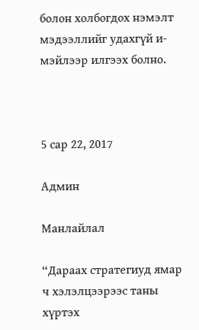болон холбогдох нэмэлт мэдээллийг удахгүй и-мэйлээр илгээх болно.



5 сар 22, 2017

Админ

Манлайлал

“Дараах стратегиуд ямар ч хэлэлцээрээс таны хүртэх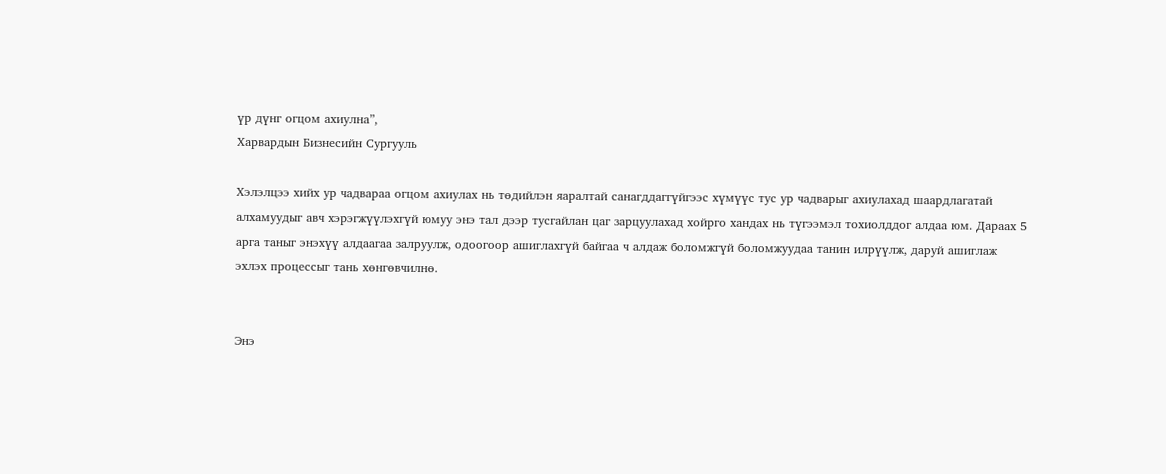үр дүнг огцом ахиулна”,
Харвардын Бизнесийн Сургууль

Хэлэлцээ хийх ур чадвараа огцом ахиулах нь төдийлэн яаралтай санагддаггүйгээс хүмүүс тус ур чадварыг ахиулахад шаардлагатай алхамуудыг авч хэрэгжүүлэхгүй юмуу энэ тал дээр тусгайлан цаг зарцуулахад хойрго хандах нь түгээмэл тохиолддог алдаа юм. Дараах 5 арга таныг энэхүү алдаагаа залруулж, одоогоор ашиглахгүй байгаа ч алдаж боломжгүй боломжуудаа танин илрүүлж, даруй ашиглаж эхлэх процессыг тань хөнгөвчилнө.


Энэ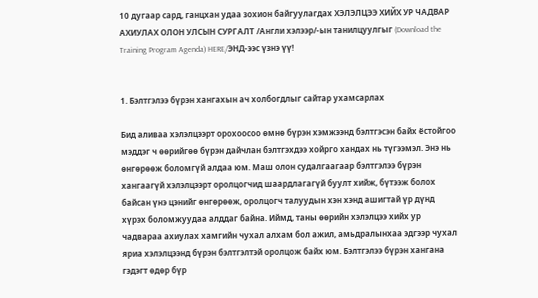10 дугаар сард, ганцхан удаа зохион байгуулагдах ХЭЛЭЛЦЭЭ ХИЙХ УР ЧАДВАР АХИУЛАХ ОЛОН УЛСЫН СУРГАЛТ /Англи хэлээр/-ын танилцуулгыг (Download the Training Program Agenda) HERE/ЭНД-ээс үзнэ үү!


1. Бэлтгэлээ бүрэн хангахын ач холбогдлыг сайтар ухамсарлах

Бид аливаа хэлэлцээрт орохоосоо өмнө бүрэн хэмжээнд бэлтгэсэн байх ёстойгоо мэддэг ч өөрийгөө бүрэн дайчлан бэлтгэхдээ хойрго хандах нь түгээмэл. Энэ нь өнгөрөөж боломгүй алдаа юм. Маш олон судалгаагаар бэлтгэлээ бүрэн хангаагүй хэлэлцээрт оролцогчид шаардлагагүй буулт хийж, бүтээж болох байсан үнэ цэнийг өнгөрөөж, оролцогч талуудын хэн хэнд ашигтай үр дүнд хүрэх боломжуудаа алддаг байна. Иймд, таны өөрийн хэлэлцээ хийх ур чадвараа ахиулах хамгийн чухал алхам бол ажил, амьдралынхаа эдгээр чухал яриа хэлэлцээнд бүрэн бэлтгэлтэй оролцож байх юм. Бэлтгэлээ бүрэн хангана гэдэгт өдөр бүр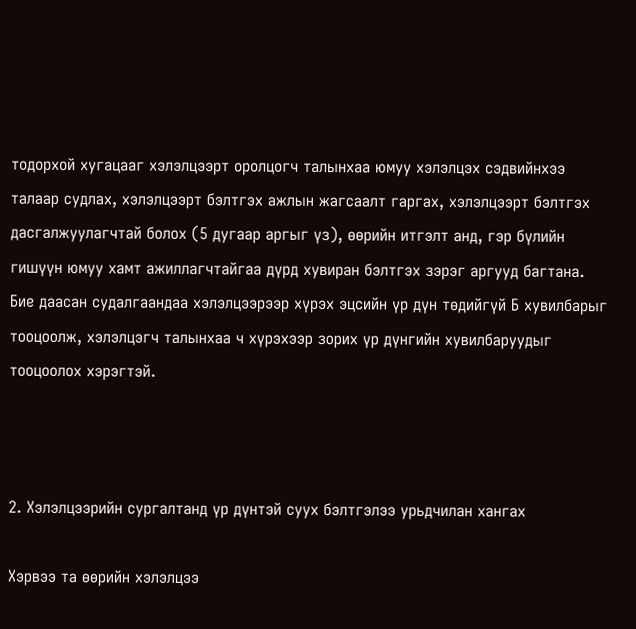тодорхой хугацааг хэлэлцээрт оролцогч талынхаа юмуу хэлэлцэх сэдвийнхээ талаар судлах, хэлэлцээрт бэлтгэх ажлын жагсаалт гаргах, хэлэлцээрт бэлтгэх дасгалжуулагчтай болох (5 дугаар аргыг үз), өөрийн итгэлт анд, гэр бүлийн гишүүн юмуу хамт ажиллагчтайгаа дүрд хувиран бэлтгэх зэрэг аргууд багтана. Бие даасан судалгаандаа хэлэлцээрээр хүрэх эцсийн үр дүн төдийгүй Б хувилбарыг тооцоолж, хэлэлцэгч талынхаа ч хүрэхээр зорих үр дүнгийн хувилбаруудыг тооцоолох хэрэгтэй.



2. Хэлэлцээрийн сургалтанд үр дүнтэй суух бэлтгэлээ урьдчилан хангах

Хэрвээ та өөрийн хэлэлцээ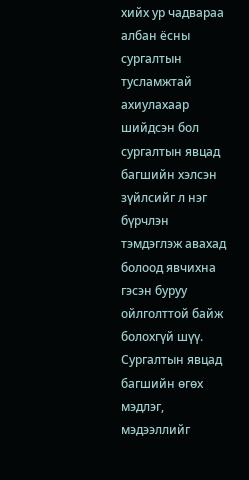хийх ур чадвараа албан ёсны сургалтын тусламжтай ахиулахаар шийдсэн бол сургалтын явцад багшийн хэлсэн зүйлсийг л нэг бүрчлэн тэмдэглэж авахад болоод явчихна гэсэн буруу ойлголттой байж болохгүй шүү. Сургалтын явцад багшийн өгөх мэдлэг, мэдээллийг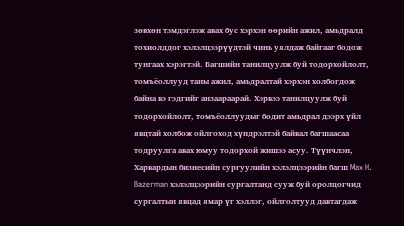зөвхөн тэмдэглэж авах бус хэрхэн өөрийн ажил, амьдралд тохиолддог хэлэлцээрүүдтэй чинь уялдаж байгааг бодож тунгаах хэрэгтэй. Багшийн танилцуулж буй тодорхойлолт, томъёоллууд таны ажил, амьдралтай хэрхэн холбогдож байна вэ гэдгийг анзаараарай. Хэрвээ танилцуулж буй тодорхойлолт, томъёоллуудыг бодит амьдрал дээрх үйл явцтай холбож ойлгоход хүндрэлтэй байвал багшаасаа тодруулга авах юмуу тодорхой жишээ асуу. Түүнчлэн, Харвардын бизнесийн сургуулийн хэлэлцээрийн багш Max H. Bazerman хэлэлцээрийн сургалтанд сууж буй оролцогчид сургалтын явцад ямар үг хэллэг, ойлголтууд давтагдаж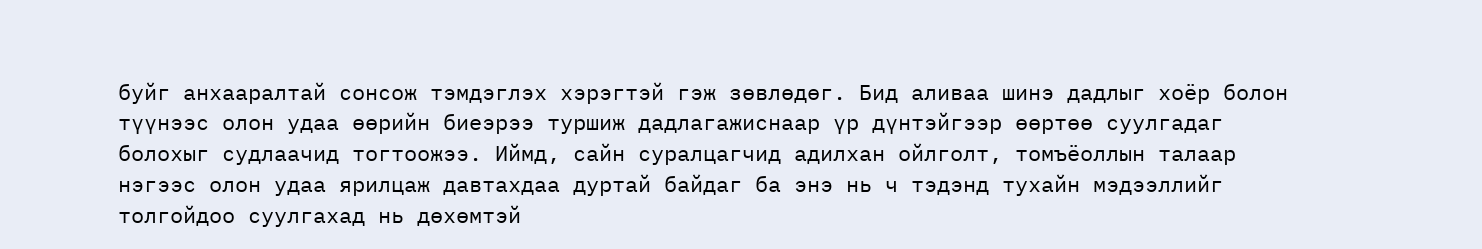буйг анхааралтай сонсож тэмдэглэх хэрэгтэй гэж зөвлөдөг. Бид аливаа шинэ дадлыг хоёр болон түүнээс олон удаа өөрийн биеэрээ туршиж дадлагажиснаар үр дүнтэйгээр өөртөө суулгадаг болохыг судлаачид тогтоожээ. Иймд, сайн суралцагчид адилхан ойлголт, томъёоллын талаар нэгээс олон удаа ярилцаж давтахдаа дуртай байдаг ба энэ нь ч тэдэнд тухайн мэдээллийг толгойдоо суулгахад нь дөхөмтэй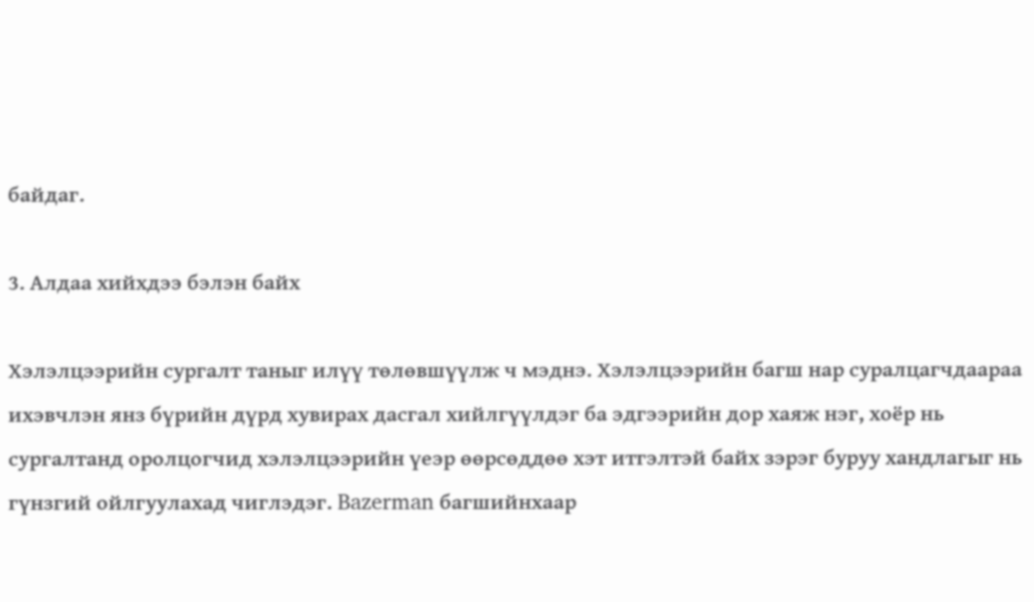байдаг.

3. Алдаа хийхдээ бэлэн байх

Хэлэлцээрийн сургалт таныг илүү төлөвшүүлж ч мэднэ. Хэлэлцээрийн багш нар суралцагчдаараа ихэвчлэн янз бүрийн дүрд хувирах дасгал хийлгүүлдэг ба эдгээрийн дор хаяж нэг, хоёр нь сургалтанд оролцогчид хэлэлцээрийн үеэр өөрсөддөө хэт итгэлтэй байх зэрэг буруу хандлагыг нь гүнзгий ойлгуулахад чиглэдэг. Bazerman багшийнхаар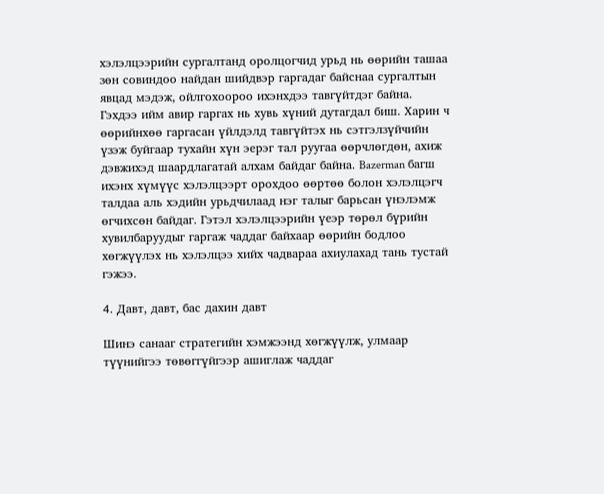хэлэлцээрийн сургалтанд оролцогчид урьд нь өөрийн ташаа зөн совиндоо найдан шийдвэр гаргадаг байснаа сургалтын явцад мэдэж, ойлгохоороо ихэнхдээ тавгүйтдэг байна. Гэхдээ ийм авир гаргах нь хувь хүний дутагдал биш. Харин ч өөрийнхөө гаргасан үйлдэлд тавгүйтэх нь сэтгэлзүйчийн үзэж буйгаар тухайн хүн эерэг тал руугаа өөрчлөгдөн, ахиж дэвжихэд шаардлагатай алхам байдаг байна. Bazerman багш ихэнх хүмүүс хэлэлцээрт орохдоо өөртөө болон хэлэлцэгч талдаа аль хэдийн урьдчилаад нэг талыг барьсан үнэлэмж өгчихсөн байдаг. Гэтэл хэлэлцээрийн үеэр төрөл бүрийн хувилбаруудыг гаргаж чаддаг байхаар өөрийн бодлоо хөгжүүлэх нь хэлэлцээ хийх чадвараа ахиулахад тань тустай гэжээ.

4. Давт, давт, бас дахин давт

Шинэ санааг стратегийн хэмжээнд хөгжүүлж, улмаар түүнийгээ төвөггүйгээр ашиглаж чаддаг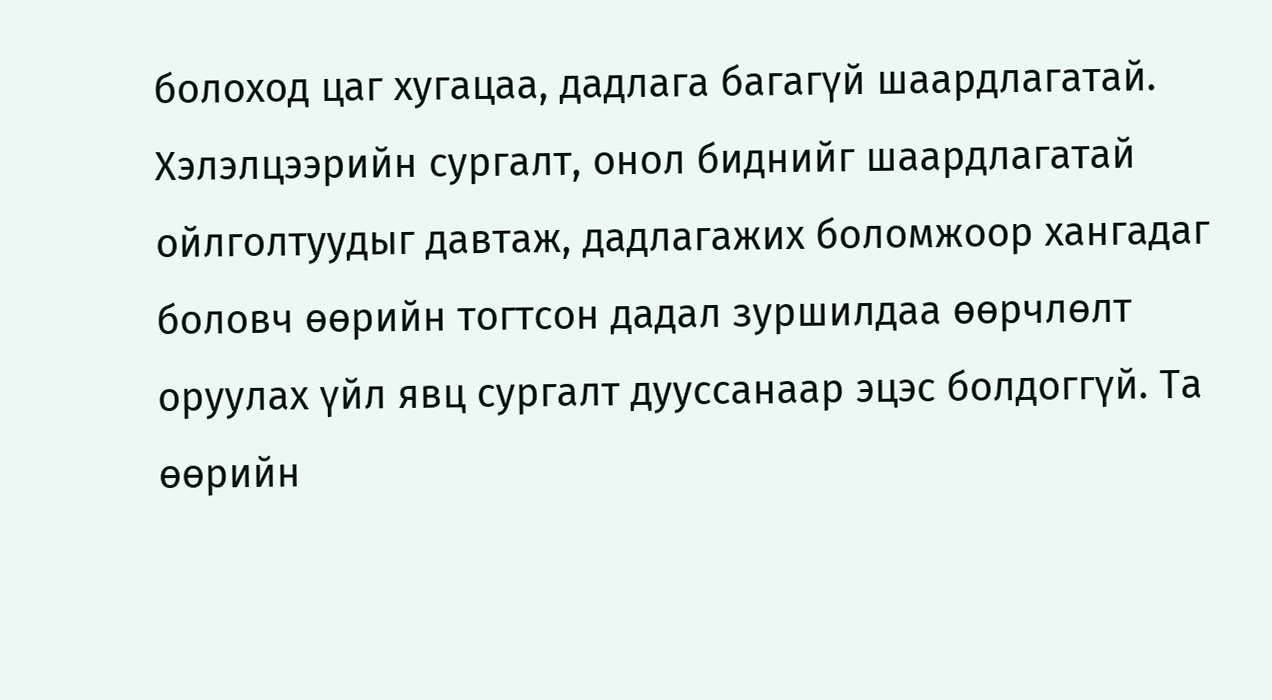болоход цаг хугацаа, дадлага багагүй шаардлагатай. Хэлэлцээрийн сургалт, онол биднийг шаардлагатай ойлголтуудыг давтаж, дадлагажих боломжоор хангадаг боловч өөрийн тогтсон дадал зуршилдаа өөрчлөлт оруулах үйл явц сургалт дууссанаар эцэс болдоггүй. Та өөрийн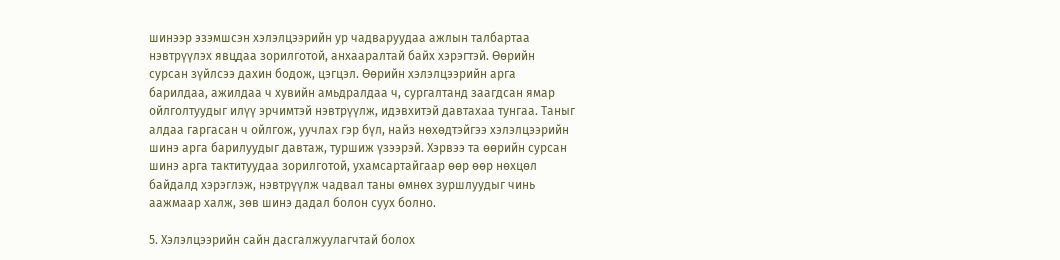шинээр эзэмшсэн хэлэлцээрийн ур чадваруудаа ажлын талбартаа нэвтрүүлэх явцдаа зорилготой, анхааралтай байх хэрэгтэй. Өөрийн сурсан зүйлсээ дахин бодож, цэгцэл. Өөрийн хэлэлцээрийн арга барилдаа, ажилдаа ч хувийн амьдралдаа ч, сургалтанд заагдсан ямар ойлголтуудыг илүү эрчимтэй нэвтрүүлж, идэвхитэй давтахаа тунгаа. Таныг алдаа гаргасан ч ойлгож, уучлах гэр бүл, найз нөхөдтэйгээ хэлэлцээрийн шинэ арга барилуудыг давтаж, туршиж үзээрэй. Хэрвээ та өөрийн сурсан шинэ арга тактитуудаа зорилготой, ухамсартайгаар өөр өөр нөхцөл байдалд хэрэглэж, нэвтрүүлж чадвал таны өмнөх зуршлуудыг чинь аажмаар халж, зөв шинэ дадал болон суух болно.

5. Хэлэлцээрийн сайн дасгалжуулагчтай болох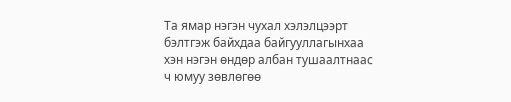Та ямар нэгэн чухал хэлэлцээрт бэлтгэж байхдаа байгууллагынхаа хэн нэгэн өндөр албан тушаалтнаас ч юмуу зөвлөгөө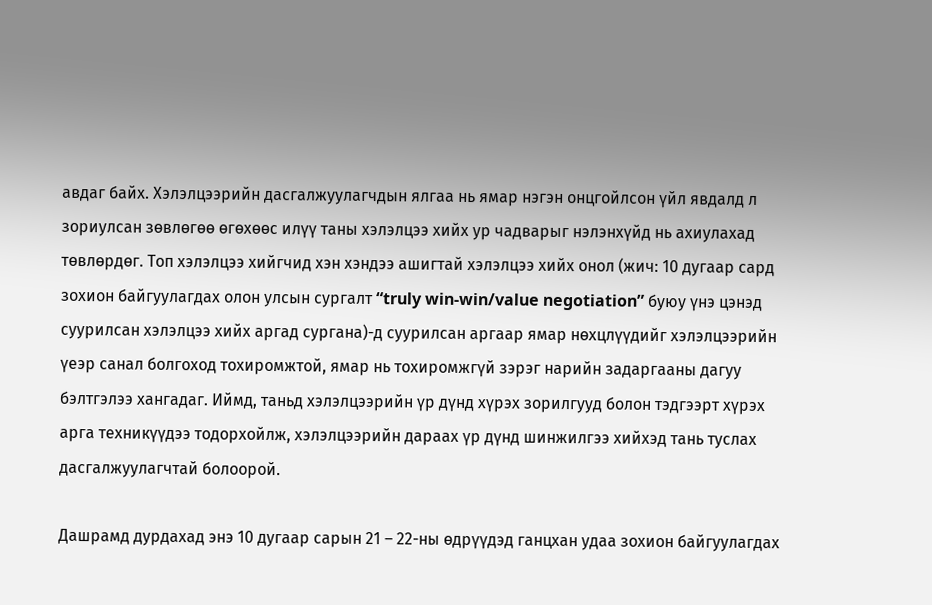авдаг байх. Хэлэлцээрийн дасгалжуулагчдын ялгаа нь ямар нэгэн онцгойлсон үйл явдалд л зориулсан зөвлөгөө өгөхөөс илүү таны хэлэлцээ хийх ур чадварыг нэлэнхүйд нь ахиулахад төвлөрдөг. Топ хэлэлцээ хийгчид хэн хэндээ ашигтай хэлэлцээ хийх онол (жич: 10 дугаар сард зохион байгуулагдах олон улсын сургалт “truly win-win/value negotiation” буюу үнэ цэнэд суурилсан хэлэлцээ хийх аргад сургана)-д суурилсан аргаар ямар нөхцлүүдийг хэлэлцээрийн үеэр санал болгоход тохиромжтой, ямар нь тохиромжгүй зэрэг нарийн задаргааны дагуу бэлтгэлээ хангадаг. Иймд, таньд хэлэлцээрийн үр дүнд хүрэх зорилгууд болон тэдгээрт хүрэх арга техникүүдээ тодорхойлж, хэлэлцээрийн дараах үр дүнд шинжилгээ хийхэд тань туслах дасгалжуулагчтай болоорой.

Дашрамд дурдахад энэ 10 дугаар сарын 21 – 22-ны өдрүүдэд ганцхан удаа зохион байгуулагдах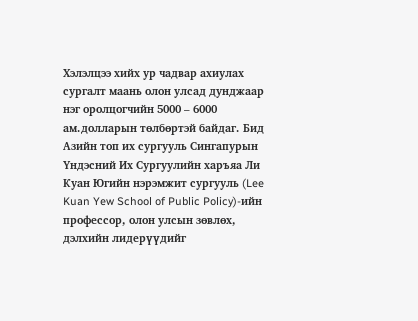Хэлэлцээ хийх ур чадвар ахиулах сургалт маань олон улсад дунджаар нэг оролцогчийн 5000 – 6000 ам.долларын төлбөртэй байдаг. Бид Азийн топ их сургууль Сингапурын Үндэсний Их Сургуулийн харъяа Ли Куан Югийн нэрэмжит сургууль (Lee Kuan Yew School of Public Policy)-ийн профессор, олон улсын зөвлөх, дэлхийн лидерүүдийг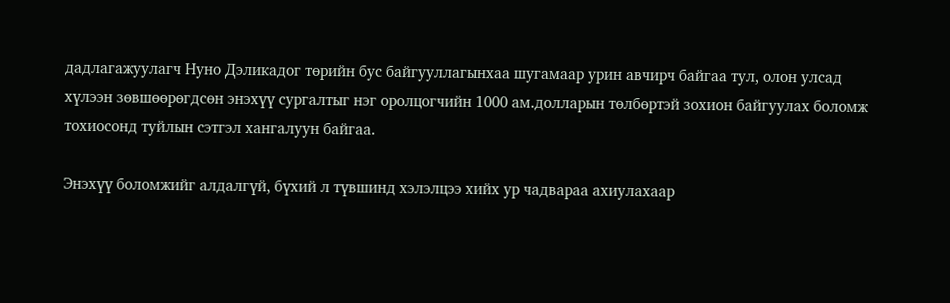дадлагажуулагч Нуно Дэликадог төрийн бус байгууллагынхаа шугамаар урин авчирч байгаа тул, олон улсад хүлээн зөвшөөрөгдсөн энэхүү сургалтыг нэг оролцогчийн 1000 ам.долларын төлбөртэй зохион байгуулах боломж тохиосонд туйлын сэтгэл хангалуун байгаа.

Энэхүү боломжийг алдалгүй, бүхий л түвшинд хэлэлцээ хийх ур чадвараа ахиулахаар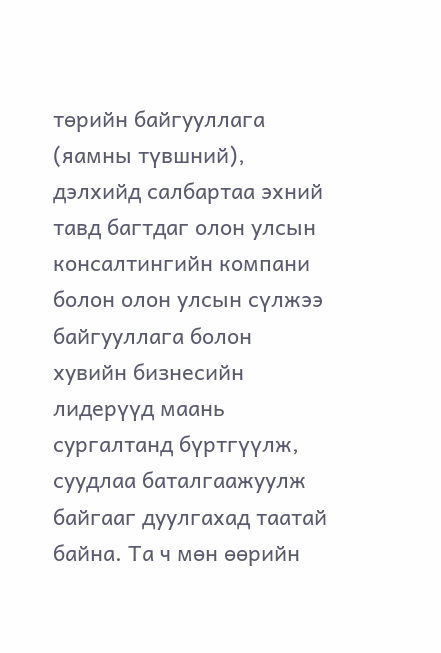төрийн байгууллага (яамны түвшний), дэлхийд салбартаа эхний тавд багтдаг олон улсын консалтингийн компани болон олон улсын сүлжээ байгууллага болон хувийн бизнесийн лидерүүд маань сургалтанд бүртгүүлж, суудлаа баталгаажуулж байгааг дуулгахад таатай байна. Та ч мөн өөрийн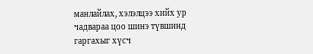манлайлах, хэлэлцээ хийх ур чадвараа цоо шинэ түвшинд гаргахыг хүсч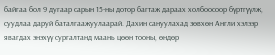байгаа бол 9 дугаар сарын 15-ны дотор багтаж дараах холбоосоор бүртгүүлж, суудлаа даруй баталгаажуулаарай. Дахин сануулахад зөвхөн Англи хэлээр явагдах энэхүү сургалтанд маань цөөн тооны, өндөр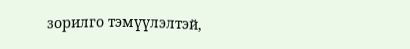зорилго тэмүүлэлтэй,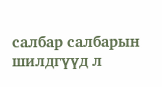салбар салбарын шилдгүүд л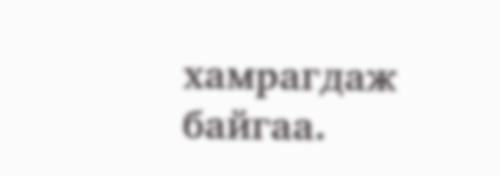хамрагдаж байгаа.